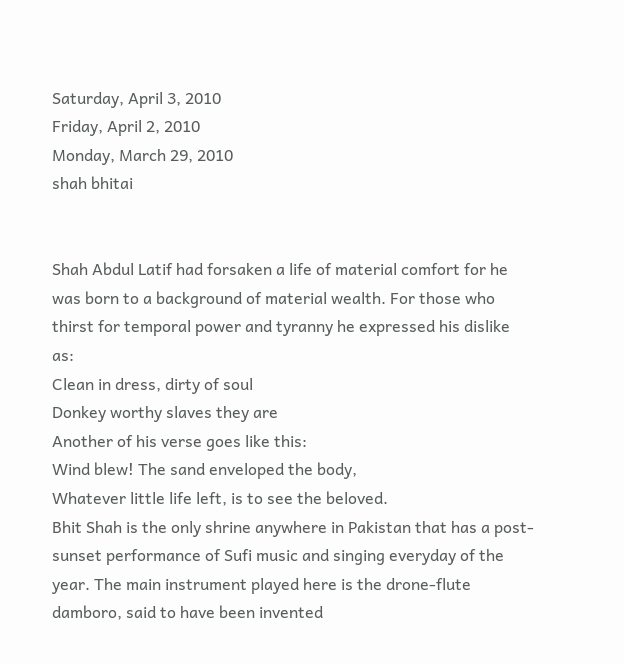Saturday, April 3, 2010
Friday, April 2, 2010
Monday, March 29, 2010
shah bhitai


Shah Abdul Latif had forsaken a life of material comfort for he was born to a background of material wealth. For those who thirst for temporal power and tyranny he expressed his dislike as:
Clean in dress, dirty of soul
Donkey worthy slaves they are
Another of his verse goes like this:
Wind blew! The sand enveloped the body,
Whatever little life left, is to see the beloved.
Bhit Shah is the only shrine anywhere in Pakistan that has a post-sunset performance of Sufi music and singing everyday of the year. The main instrument played here is the drone-flute damboro, said to have been invented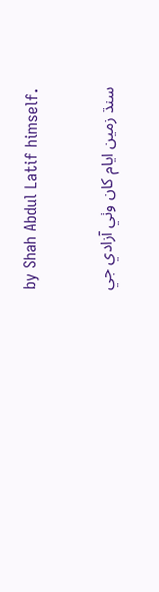by Shah Abdul Latif himself.

سنڌ زمين ايام کان وٺي آزادي جي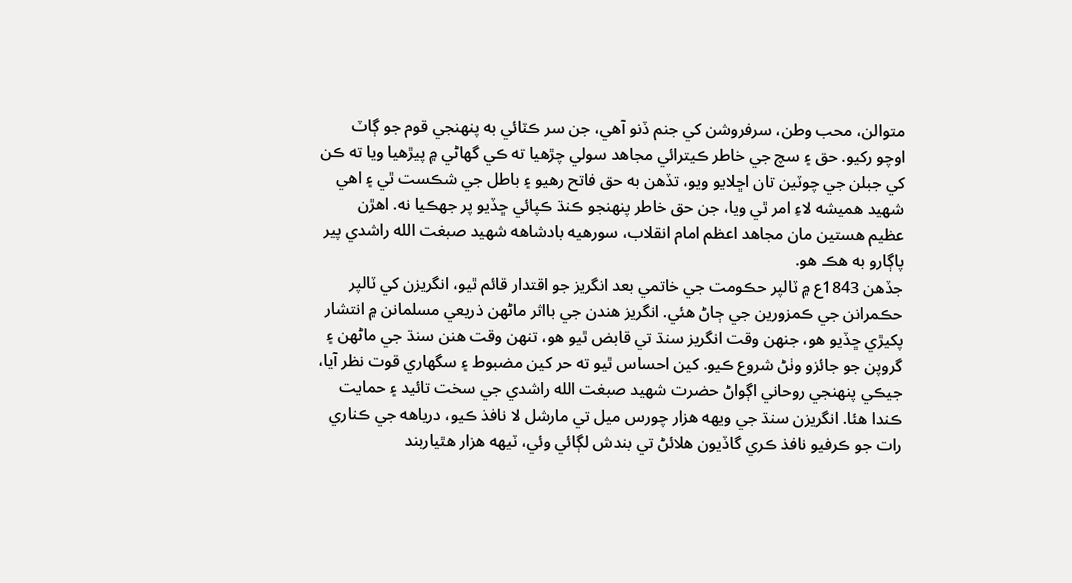متوالن، محب وطن، سرفروشن کي جنم ڏنو آهي، جن سر ڪٽائي به پنهنجي قوم جو ڳاٽ اوچو رکيو. حق ۽ سچ جي خاطر ڪيترائي مجاهد سولي چڙهيا ته ڪي گهاڻي ۾ پيڙهيا ويا ته ڪن کي جبلن جي چوٽين تان اڇلايو ويو، تڏهن به حق فاتح رهيو ۽ باطل جي شڪست ٿي ۽ اهي شهيد هميشه لاءِ امر ٿي ويا، جن حق خاطر پنهنجو ڪنڌ ڪپائي ڇڏيو پر جهڪيا نه. اهڙن عظيم هستين مان مجاهد اعظم امام انقلاب، سورهيه بادشاهه شهيد صبغت الله راشدي پير پاڳارو به هڪ هو.
جڏهن 1843ع ۾ ٽالپر حڪومت جي خاتمي بعد انگريز جو اقتدار قائم ٿيو، انگريزن کي ٽالپر حڪمرانن جي ڪمزورين جي ڄاڻ هئي. انگريز هندن جي بااثر ماڻهن ذريعي مسلمانن ۾ انتشار پکيڙي ڇڏيو هو، جنهن وقت انگريز سنڌ تي قابض ٿيو هو، تنهن وقت هنن سنڌ جي ماڻهن ۽ گروپن جو جائزو وٺڻ شروع ڪيو. کين احساس ٿيو ته حر کين مضبوط ۽ سگهاري قوت نظر آيا، جيڪي پنهنجي روحاني اڳواڻ حضرت شهيد صبغت الله راشدي جي سخت تائيد ۽ حمايت ڪندا هئا. انگريزن سنڌ جي ويهه هزار چورس ميل تي مارشل لا نافذ ڪيو، درياهه جي ڪناري رات جو ڪرفيو نافذ ڪري گاڏيون هلائڻ تي بندش لڳائي وئي، ٽيهه هزار هٿياربند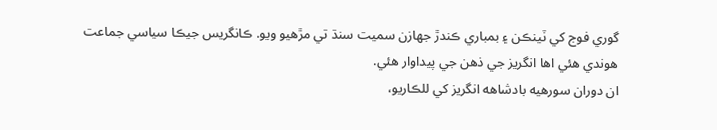گوري فوج کي ٽينڪن ۽ بمباري ڪندڙ جهازن سميت سنڌ تي مڙهيو ويو. ڪانگريس جيڪا سياسي جماعت هوندي هئي اها انگريز جي ذهن جي پيداوار هئي.
ان دوران سورهيه بادشاهه انگريز کي للڪاريو،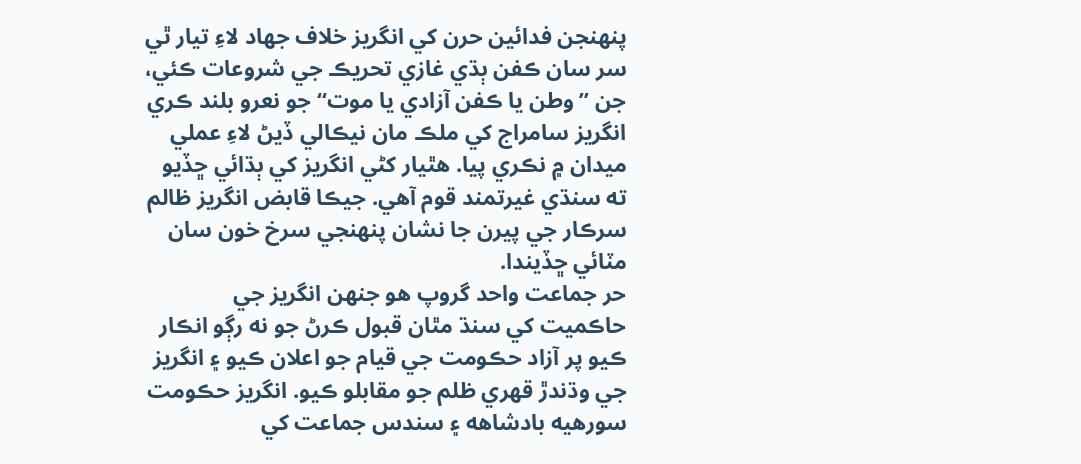پنهنجن فدائين حرن کي انگريز خلاف جهاد لاءِ تيار ٿي سر سان ڪفن ٻڌي غازي تحريڪ جي شروعات ڪئي، جن ”وطن يا ڪفن آزادي يا موت“ جو نعرو بلند ڪري انگريز سامراج کي ملڪ مان نيڪالي ڏيڻ لاءِ عملي ميدان ۾ نڪري پيا. هٿيار کڻي انگريز کي ٻڌائي ڇڏيو ته سنڌي غيرتمند قوم آهي. جيڪا قابض انگريز ظالم سرڪار جي پيرن جا نشان پنهنجي سرخ خون سان مٽائي ڇڏيندا.
حر جماعت واحد گروپ هو جنهن انگريز جي حاڪميت کي سنڌ مٿان قبول ڪرڻ جو نه رڳو انڪار ڪيو پر آزاد حڪومت جي قيام جو اعلان ڪيو ۽ انگريز جي وڌندڙ قهري ظلم جو مقابلو ڪيو. انگريز حڪومت سورهيه بادشاهه ۽ سندس جماعت کي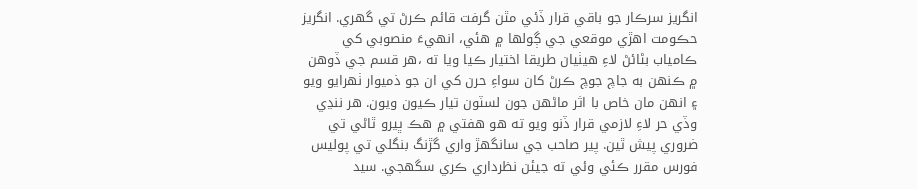انگريز سرڪار جو باقي قرار ڏئي مٿن گرفت قائم ڪرڻ تي گهري. انگريز حڪومت اهڙي موقعي جي ڳولها ۾ هئي، انهيءَ منصوبي کي ڪامياب بڻائڻ لاءِ هيٺيان طريقا اختيار ڪيا ويا ته ،هر قسم جي ڏوهن ۾ ڪنهن به جاچ جوچ ڪرڻ کان سواءِ حرن کي ان جو ذميوار ٺهرايو ويو ۽ انهن مان خاص با اثر ماڻهن جون لسٽون تيار ڪيون ويون. هر ننڍي وڏي حر لاءِ لازمي قرار ڏنو ويو ته هو هفتي ۾ هڪ ڀيرو ٿاڻي تي ضروري پيش ٿين. پير صاحب جي سانگهڙ واري گڙنگ بنگلي تي پوليس فورس مقرر ڪئي وئي ته جيئن نظرداري ڪري سگهجي. سيد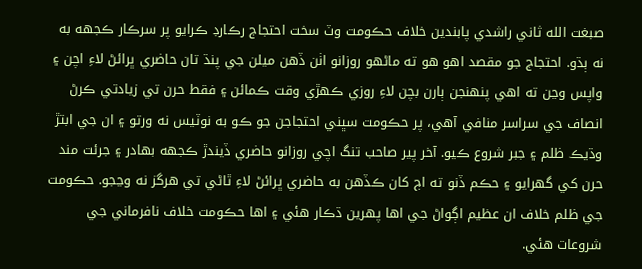صبغت الله ثاني راشدي پابندين خلاف حڪومت وٽ سخت احتجاج رڪارڊ ڪرايو پر سرڪار ڪجهه به نه ٻڌو. احتجاج جو مقصد اهو هو ته ماڻهو روزانو اٺن ڏهن ميلن جي پنڌ تان حاضري ڀرائڻ لاءِ اچن ۽ واپس وڃن ته اهي پنهنجن ٻارن بچن لاءِ روزي ڪهڙي وقت ڪمائن ۽ فقط حرن تي زيادتي ڪرڻ انصاف جي سراسر منافي آهي، پر حڪومت سڀني احتجاجن جو ڪو به نوٽيس نه ورتو ۽ ان جي ابتڙ وڌيڪ ظلم ۽ جبر شروع ڪيو. آخر پير صاحب تنگ اچي روزانو حاضري ڏيندڙ ڪجهه بهادر ۽ جرئت مند حرن کي گهرايو ۽ حڪم ڏنو ته اڄ کان ڪڏهن به حاضري ڀرائڻ لاءِ ٿاڻي تي هرگز نه وڃجو. حڪومت جي ظلم خلاف ان عظيم اڳواڻ جي اها پهرين ڌڪار هئي ۽ اها حڪومت خلاف نافرماني جي شروعات هئي.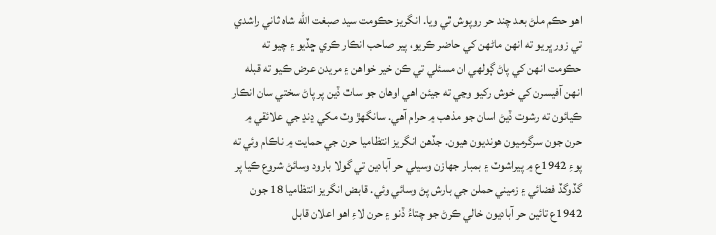اهو حڪم ملڻ بعد چند حر روپوش ٿي ويا. انگريز حڪومت سيد صبغت الله شاه ثاني راشدي تي زور ڀريو ته انهن ماڻهن کي حاضر ڪريو، پير صاحب انڪار ڪري ڇڏيو ۽ چيو ته حڪومت انهن کي پاڻ ڳولهي ان مسئلي تي ڪن خير خواهن ۽ مريدن عرض ڪيو ته قبله انهن آفيسرن کي خوش رکيو وڃي ته جيئن اهي اوهان جو ساٿ ڏين پر پاڻ سختي سان انڪار ڪيائون ته رشوت ڏيڻ اسان جو مذهب ۾ حرام آهي. سانگهڙ وٽ مکي ڍنڍ جي علائقي ۾ حرن جون سرگرميون هونديون هيون. جڏهن انگريز انتظاميا حرن جي حمايت ۾ ناڪام وئي ته پوءِ 1942ع ۾ پيراشوٽ ۽ بمبار جهازن وسيلي حر آبادين تي گولا بارود وسائڻ شروع ڪيا پر گڏوگڏ فضائي ۽ زميني حملن جي بارش پڻ وسائي وئي. قابض انگريز انتظاميا 18 جون 1942ع تائين حر آباديون خالي ڪرڻ جو چتاءُ ڏنو ۽ حرن لاءِ اهو اعلان قابل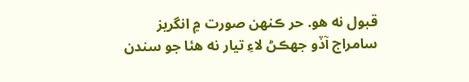قبول نه هو. حر ڪنهن صورت ۾ انگريز سامراج آڏو جهڪڻ لاءِ تيار نه هئا جو سندن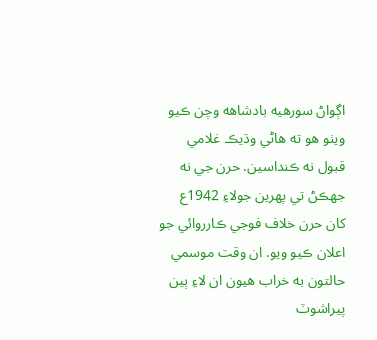اڳواڻ سورهيه بادشاهه وچن ڪيو ويٺو هو ته هاڻي وڌيڪ غلامي قبول نه ڪنداسين. حرن جي نه جهڪڻ تي پهرين جولاءِ 1942ع کان حرن خلاف فوجي ڪارروائي جو اعلان ڪيو ويو. ان وقت موسمي حالتون به خراب هيون ان لاءِ ٻين پيراشوٽ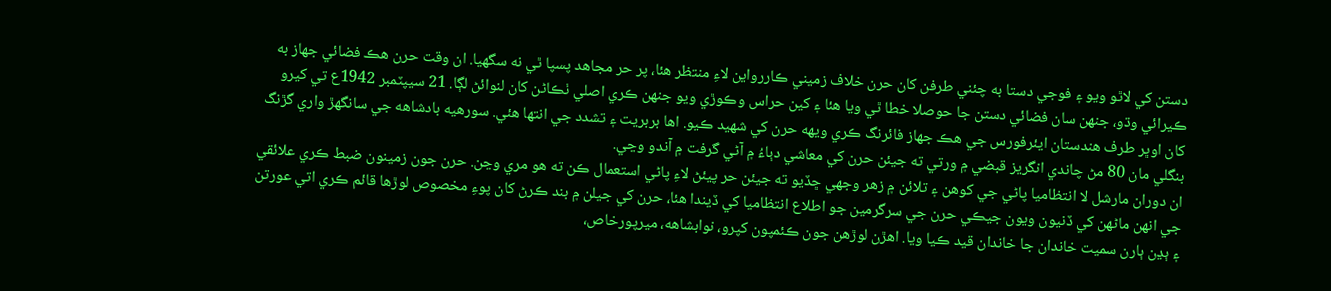دستن کي لاٿو ويو ۽ فوجي دستا به چئني طرفن کان حرن خلاف زميني ڪاررواين لاءِ منتظر هئا، پر حر مجاهد پسپا ٿي نه سگهيا. ان وقت حرن هڪ فضائي جهاز به ڪيرائي وڌو، جنهن سان فضائي دستن جا حوصلا خطا ٿي ويا هئا ۽ کين حراس وڪوڙي ويو جنهن ڪري اصلي ٺڪاڻن کان لنوائڻ لڳا. 21 سيپٽمبر 1942ع تي کيرو کان اوڀر طرف هندستان ايئرفورس جي هڪ جهاز فائرنگ ڪري ويهه حرن کي شهيد ڪيو. اها بربريت ۽ تشدد جي انتها هئي. سورهيه بادشاهه جي سانگهڙ واري گڙنگ بنگلي مان 80 مڻ چاندي انگريز قبضي ۾ ورتي ته جيئن حرن کي معاشي دٻاءُ ۾ آڻي گرفت ۾ آندو وڃي.
ان دوران مارشل لا انتظاميا پاڻي جي کوهن ۽ تلائن ۾ زهر وجهي ڇڏيو ته جيئن حر پيئڻ لاءِ پاڻي استعمال ڪن ته هو مري وڃن. حرن جون زمينون ضبط ڪري علائقي جي انهن ماڻهن کي ڏنيون ويون جيڪي حرن جي سرگرمين جو اطلاع انتظاميا کي ڏيندا هئا، حرن کي جيلن ۾ بند ڪرڻ کان پوءِ مخصوص لوڙها قائم ڪري اتي عورتن ۽ ٻڍن ٻارن سميت خاندان جا خاندان قيد ڪيا ويا. اهڙن لوڙهن جون ڪئمپون کپرو، نوابشاهه، ميرپورخاص،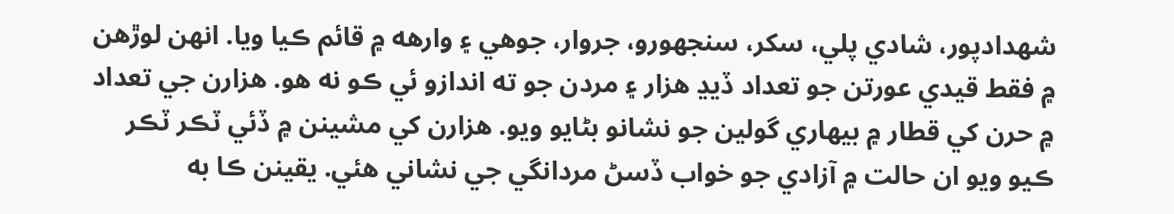شهدادپور، شادي پلي، سکر، سنجهورو، جروار، جوهي ۽ وارهه ۾ قائم ڪيا ويا. انهن لوڙهن ۾ فقط قيدي عورتن جو تعداد ڏيڍ هزار ۽ مردن جو ته اندازو ئي ڪو نه هو. هزارن جي تعداد ۾ حرن کي قطار ۾ بيهاري گولين جو نشانو بڻايو ويو. هزارن کي مشينن ۾ ڏئي ٽڪر ٽڪر ڪيو ويو ان حالت ۾ آزادي جو خواب ڏسڻ مردانگي جي نشاني هئي. يقينن ڪا به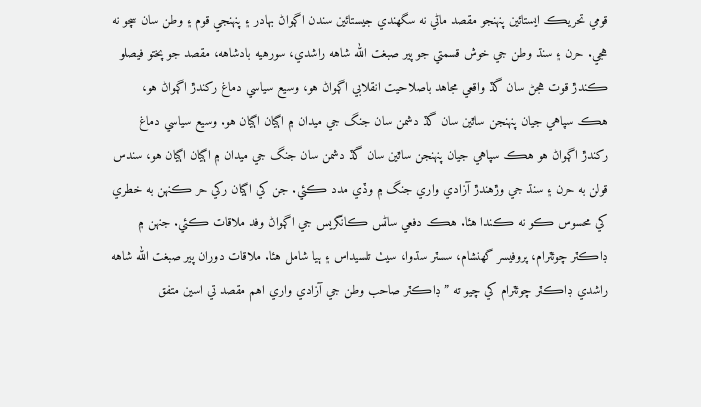قومي تحريڪ ايستائين پنهنجو مقصد ماڻي نه سگهندي جيستائين سندن اڳواڻ بهادر ۽ پنهنجي قوم ۽ وطن سان سچو نه هجي. حرن ۽ سنڌ وطن جي خوش قسمتي جو پير صبغت الله شاهه راشدي، سورهيه بادشاهه، مقصد جو پختو فيصلو ڪندڙ قوت هجڻ سان گڏ واقعي مجاهد باصلاحيت انقلابي اڳواڻ هو، وسيع سياسي دماغ رکندڙ اڳواڻ هو، هڪ سپاهي جيان پنهنجن ساٿين سان گڏ دشمن سان جنگ جي ميدان ۾ اڳيان اڳيان هو. وسيع سياسي دماغ رکندڙ اڳواڻ هو هڪ سپاهي جيان پنهنجن ساٿين سان گڏ دشمن سان جنگ جي ميدان ۾ اڳيان اڳيان هو، سندس قولن به حرن ۽ سنڌ جي وڙهندڙ آزادي واري جنگ ۾ وڏي مدد ڪئي. جن کي اڳيان رکي حر ڪنهن به خطري کي محسوس ڪو نه ڪندا هئا. هڪ دفعي ساڻس ڪانگريس جي اڳواڻ وفد ملاقات ڪئي. جنهن ۾ ڊاڪٽر چوئٽرام، پروفيسر گهنشام، سسٽر سڌوا، سيٺ تلسيداس ۽ ٻيا شامل هئا. ملاقات دوران پير صبغت الله شاهه راشدي ڊاڪٽر چوئٽرام کي چيو ته ”ڊاڪٽر صاحب وطن جي آزادي واري اهم مقصد تي اسين متفق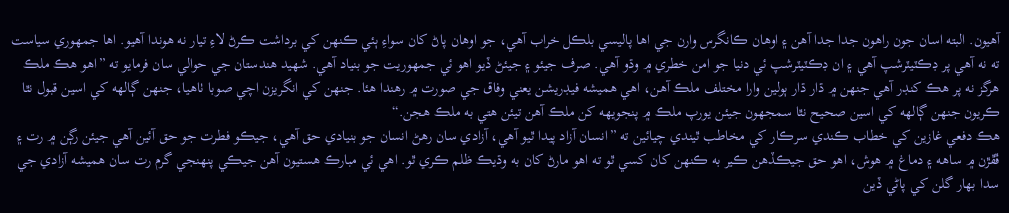آهيون. البته اسان جون راهون جدا جدا آهن ۽ اوهان ڪانگرس وارن جي اها پاليسي بلڪل خراب آهي، جو اوهان پاڻ کان سواءِ ٻئي ڪنهن کي برداشت ڪرڻ لاءِ تيار نه هوندا آهيو. اها جمهوري سياست ته نه آهي پر ڊڪٽيٽرشپ آهي ۽ ان ڊڪٽيٽرشپ ئي دنيا جو امن خطري ۾ وڌو آهي. صرف جيئو ۽ جيئڻ ڏيو اهو ئي جمهوريت جو بنياد آهي. شهيد هندستان جي حوالي سان فرمايو ته ”اهو هڪ ملڪ هرگز نه پر هڪ کنڊر آهي جنهن ۾ ڌار ڌار ٻولين وارا مختلف ملڪ آهن، اهي هميشه فيڊريشن يعني وفاق جي صورت ۾ رهندا هئا. جنهن کي انگريزن اچي صوبا ٺاهيا، جنهن ڳالهه کي اسين قبول نٿا ڪريون جنهن ڳالهه کي اسين صحيح نٿا سمجهون جيئن يورپ ملڪ ۾ پنجويهه کن ملڪ آهن تيئن هتي به ملڪ هجن.“
هڪ دفعي غازين کي خطاب ڪندي سرڪار کي مخاطب ٿيندي چيائين ته ”انسان آزاد پيدا ٿيو آهي، آزادي سان رهڻ انسان جو بنيادي حق آهي، جيڪو فطرت جو حق آئين آهي جيئن رڳن ۾ رت ۽ ڦڦڙن ۾ ساهه ۽ دماغ ۾ هوش، اهو حق جيڪڏهن ڪير به ڪنهن کان کسي ٿو ته اهو مارڻ کان به وڌيڪ ظلم ڪري ٿو. اهي ئي مبارڪ هستيون آهن جيڪي پنهنجي گرم رت سان هميشه آزادي جي سدا بهار گلن کي پاڻي ڏين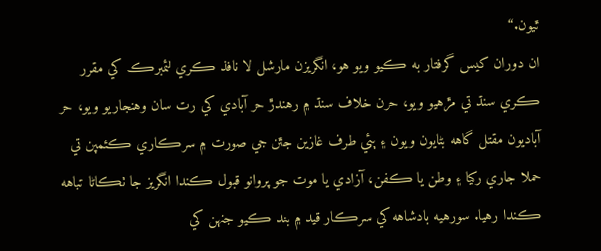ٿيون.“
ان دوران کيس گرفتار به ڪيو ويو هو، انگريزن مارشل لا نافذ ڪري لئمبرڪ کي مقرر ڪري سنڌ تي مڙهيو ويو، حرن خلاف سنڌ ۾ رهندڙ حر آبادي کي رت سان وهنجاريو ويو، حر آباديون مقتل گاهه بڻايون ويون ۽ ٻئي طرف غازين جٿن جي صورت ۾ سرڪاري ڪئمپن تي حملا جاري رکيا ۽ وطن يا ڪفن، آزادي يا موت جو پروانو قبول ڪندا انگريز جا ٺڪاڻا تباهه ڪندا رهيا. سورهيه بادشاهه کي سرڪار قيد ۾ بند ڪيو جنهن کي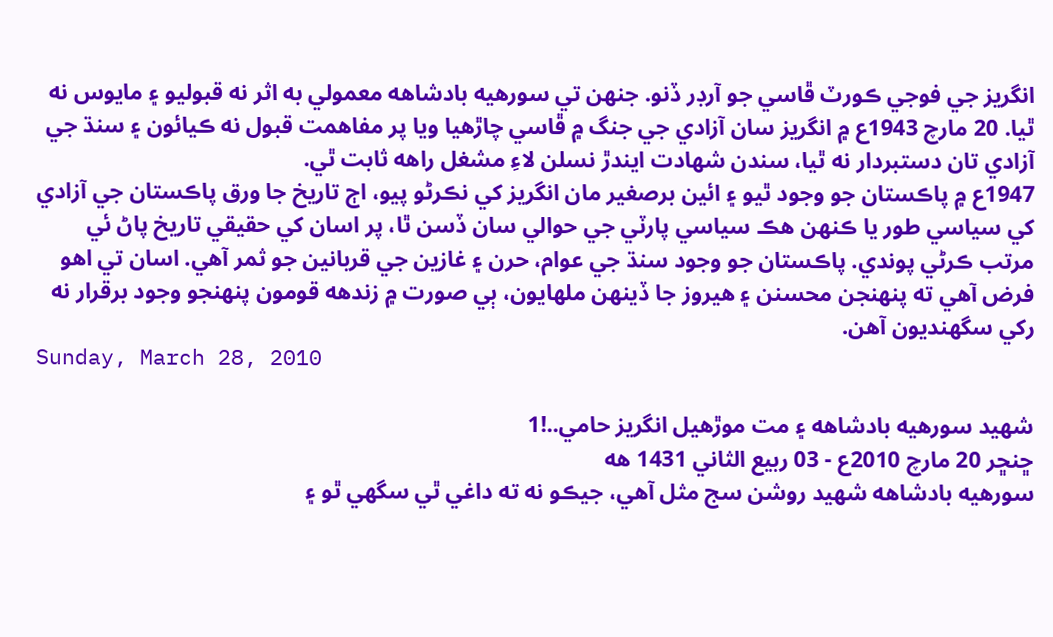انگريز جي فوجي ڪورٽ ڦاسي جو آرڊر ڏنو. جنهن تي سورهيه بادشاهه معمولي به اثر نه قبوليو ۽ مايوس نه ٿيا. 20 مارچ 1943ع ۾ انگريز سان آزادي جي جنگ ۾ ڦاسي چاڙهيا ويا پر مفاهمت قبول نه ڪيائون ۽ سنڌ جي آزادي تان دستبردار نه ٿيا، سندن شهادت ايندڙ نسلن لاءِ مشغل راهه ثابت ٿي.
1947ع ۾ پاڪستان جو وجود ٿيو ۽ ائين برصغير مان انگريز کي نڪرڻو پيو، اڄ تاريخ جا ورق پاڪستان جي آزادي کي سياسي طور يا ڪنهن هڪ سياسي پارٽي جي حوالي سان ڏسن ٿا، پر اسان کي حقيقي تاريخ پاڻ ئي مرتب ڪرڻي پوندي. پاڪستان جو وجود سنڌ جي عوام، حرن ۽ غازين جي قربانين جو ثمر آهي. اسان تي اهو فرض آهي ته پنهنجن محسنن ۽ هيروز جا ڏينهن ملهايون، ٻي صورت ۾ زندهه قومون پنهنجو وجود برقرار نه رکي سگهنديون آهن.
Sunday, March 28, 2010

شهيد سورهيه بادشاهه ۽ مت موڙهيل انگريز حامي..!1
ڇنڇر 20 مارچ 2010ع - 03 ربيع الثاني 1431 هه
سورهيه بادشاهه شهيد روشن سج مثل آهي، جيڪو نه ته داغي ٿي سگهي ٿو ۽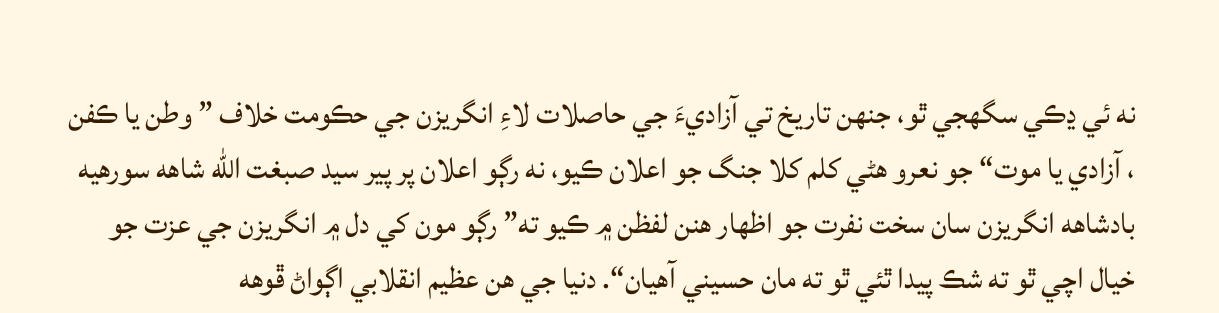نه ئي ڍڪي سگهجي ٿو، جنهن تاريخ تي آزاديءَ جي حاصلات لاءِ انگريزن جي حڪومت خلاف ” وطن يا ڪفن ، آزادي يا موت“ جو نعرو هڻي کلم کلا جنگ جو اعلان ڪيو، نه رڳو اعلان پر پير سيد صبغت الله شاهه سورهيه بادشاهه انگريزن سان سخت نفرت جو اظهار هنن لفظن ۾ ڪيو ته” رڳو مون کي دل ۾ انگريزن جي عزت جو خيال اچي ٿو ته شڪ پيدا ٿئي ٿو ته مان حسيني آهيان“. دنيا جي هن عظيم انقلابي اڳواڻ ڦوهه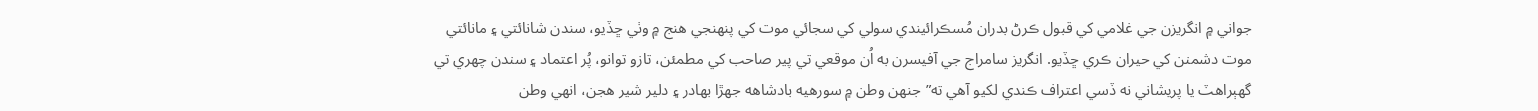جواني ۾ انگريزن جي غلامي کي قبول ڪرڻ بدران مُسڪرائيندي سولي کي سجائي موت کي پنهنجي هنج ۾ وٺي ڇڏيو، سندن شانائتي ۽ مانائتي موت دشمنن کي حيران ڪري ڇڏيو. انگريز سامراج جي آفيسرن به اُن موقعي تي پير صاحب کي مطمئن، تازو توانو، پُر اعتماد ۽ سندن چهري تي گهٻراهٽ يا پريشاني نه ڏسي اعتراف ڪندي لکيو آهي ته”جنهن وطن ۾ سورهيه بادشاهه جهڙا بهادر ۽ دلير شير هجن، انهي وطن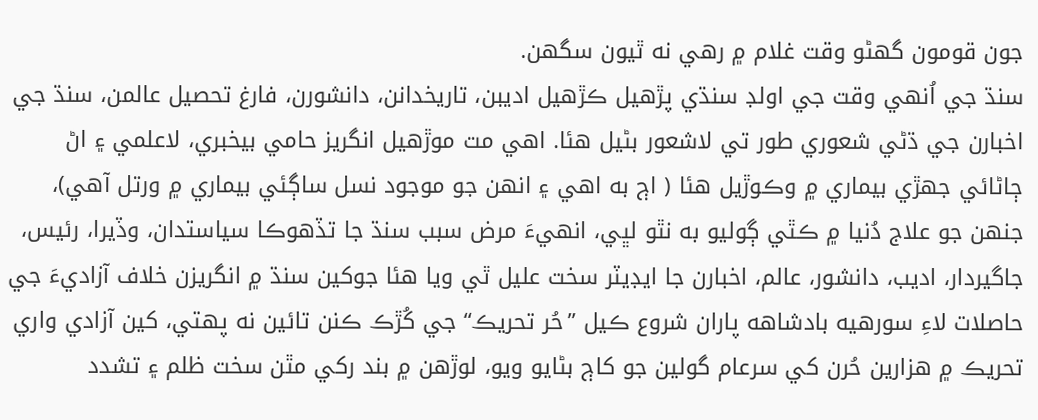جون قومون گهڻو وقت غلام ۾ رهي نه ٿيون سگهن.
سنڌ جي اُنهي وقت جي اولڊ سنڌي پڙهيل ڪڙهيل اديبن، تاريخدانن، دانشورن، فارغ تحصيل عالمن، سنڌ جي اخبارن جي ڌڻي شعوري طور تي لاشعور بڻيل هئا. اهي مت موڙهيل انگريز حامي بيخبري، لاعلمي ۽ اڻ ڄاڻائي جهڙي بيماري ۾ وڪوڙيل هئا ( اڄ به اهي ۽ انهن جو موجود نسل ساڳئي بيماري ۾ ورتل آهي)، جنهن جو علاج دُنيا ۾ ڪٿي ڳوليو به نٿو لڀي، انهيءَ مرض سبب سنڌ جا تڏهوڪا سياستدان، وڏيرا، رئيس، جاگيردار، اديب، دانشور، عالم، اخبارن جا ايڊيٽر سخت عليل ٿي ويا هئا جوکين سنڌ ۾ انگريزن خلاف آزاديءَ جي حاصلات لاءِ سورهيه بادشاهه پاران شروع ڪيل ”حُر تحريڪ“ جي کُڙڪ ڪنن تائين نه پهتي، کين آزادي واري تحريڪ ۾ هزارين حُرن کي سرعام گولين جو کاڄ بڻايو ويو، لوڙهن ۾ بند رکي مٿن سخت ظلم ۽ تشدد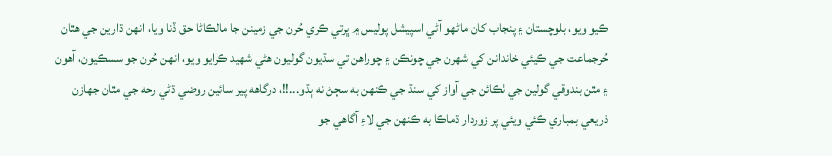ڪيو ويو، بلوچستان ۽ پنجاب کان ماڻهو آڻي اسپيشل پوليس ۾ ڀرتي ڪري حُرن جي زمينن جا مالڪاڻا حق ڏنا ويا، انهن ڌارين جي هٿان حُرجماعت جي ڪيئي خاندانن کي شهرن جي چونڪن ۽ چوراهن تي سڌيون گوليون هڻي شهيد ڪرايو ويو، انهن حُرن جو سسڪيون، آهون ۽ مٿن بندوقي گولين جي ٺڪائن جي آواز کي سنڌ جي ڪنهن به سڄڻ نه ٻڌو...!!، درگاهه پير سائين روضي ڌڻي رحه جي مٿان جهازن ذريعي بمباري ڪئي ويئي پر زوردار ڌماڪا به ڪنهن جي لاءِ آگاهي جو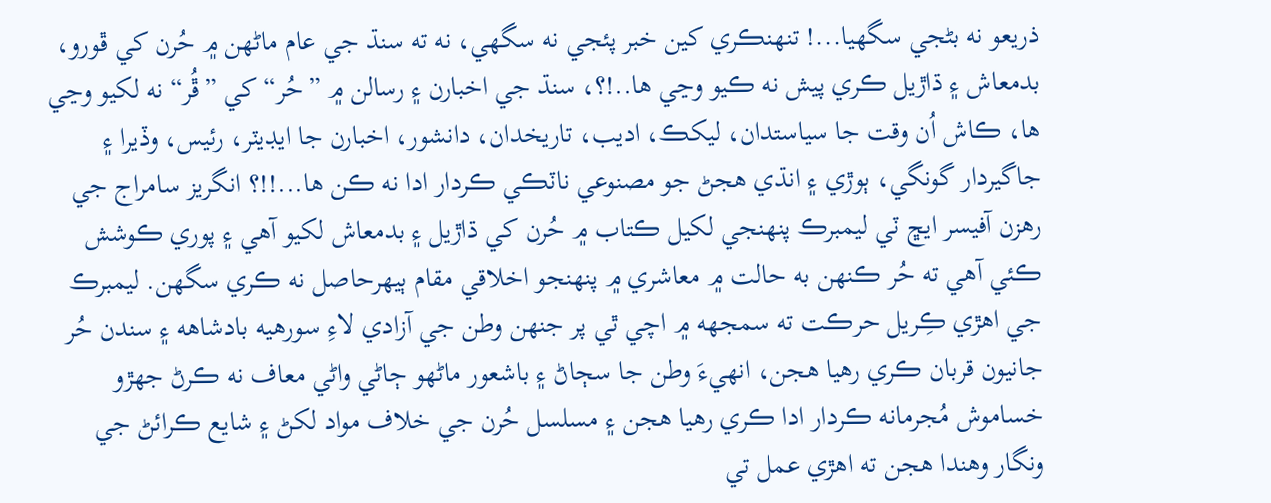ذريعو نه بڻجي سگهيا...! تنهنڪري کين خبر پئجي نه سگهي، نه ته سنڌ جي عام ماڻهن ۾ حُرن کي ڦورو، بدمعاش ۽ ڌاڙيل ڪري پيش نه ڪيو وڃي ها..!؟، سنڌ جي اخبارن ۽ رسالن ۾ ”حُر“ کي ”ڦُر“ نه لکيو وڃي ها، ڪاش اُن وقت جا سياستدان، ليکڪ، اديب، تاريخدان، دانشور، اخبارن جا ايڊيٽر، رئيس، وڏيرا ۽ جاگيردار گونگي، ٻوڙي ۽ انڌي هجڻ جو مصنوعي ناٽڪي ڪردار ادا نه ڪن ها...!!؟ انگريز سامراج جي رهزن آفيسر ايڇ ٽي ليمبرڪ پنهنجي لکيل ڪتاب ۾ حُرن کي ڌاڙيل ۽ بدمعاش لکيو آهي ۽ پوري ڪوشش ڪئي آهي ته حُر ڪنهن به حالت ۾ معاشري ۾ پنهنجو اخلاقي مقام ٻيهرحاصل نه ڪري سگهن. ليمبرڪ جي اهڙي ڪِريل حرڪت ته سمجهه ۾ اچي ٿي پر جنهن وطن جي آزادي لاءِ سورهيه بادشاهه ۽ سندن حُر جانيون قربان ڪري رهيا هجن، انهيءَ وطن جا سڄاڻ ۽ باشعور ماڻهو ڄاڻي واڻي معاف نه ڪرڻ جهڙو خساموش مُجرمانه ڪردار ادا ڪري رهيا هجن ۽ مسلسل حُرن جي خلاف مواد لکڻ ۽ شايع ڪرائڻ جي ونگار وهندا هجن ته اهڙي عمل تي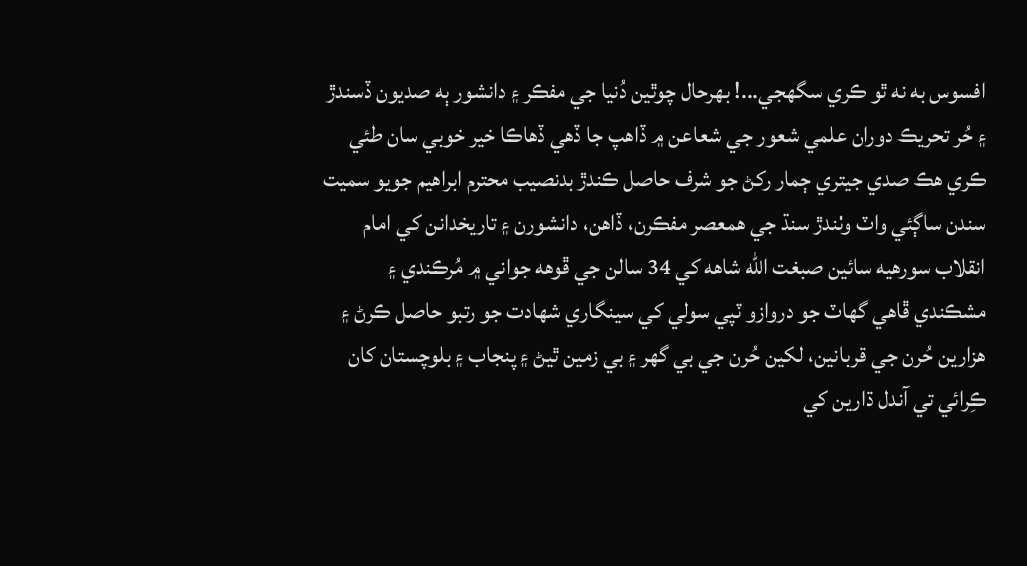افسوس به نه ٿو ڪري سگهجي...! بهرحال چوٿين دُنيا جي مفڪر ۽ دانشور ٻه صديون ڏسندڙ ۽ حُر تحريڪ دوران علمي شعور جي شعاعن ۾ ڏاهپ جا ڏهي ڏهاڪا خير خوبي سان طئي ڪري هڪ صدي جيتري ڄمار رکڻ جو شرف حاصل ڪندڙ بدنصيب محترم ابراهيم جويو سميت سندن ساڳئي واٽ وٺندڙ سنڌ جي همعصر مفڪرن، ڏاهن، دانشورن ۽ تاريخدانن کي امام انقلاب سورهيه سائين صبغت الله شاهه کي 34 سالن جي ڦوهه جواني ۾ مُرڪندي ۽ مشڪندي ڦاهي گهاٽ جو دروازو ٽپي سولي کي سينگاري شهادت جو رتبو حاصل ڪرڻ ۽ هزارين حُرن جي قربانين، لکين حُرن جي بي گهر ۽ بي زمين ٿيڻ ۽ پنجاب ۽ بلوچستان کان ڪِرائي تي آندل ڌارين کي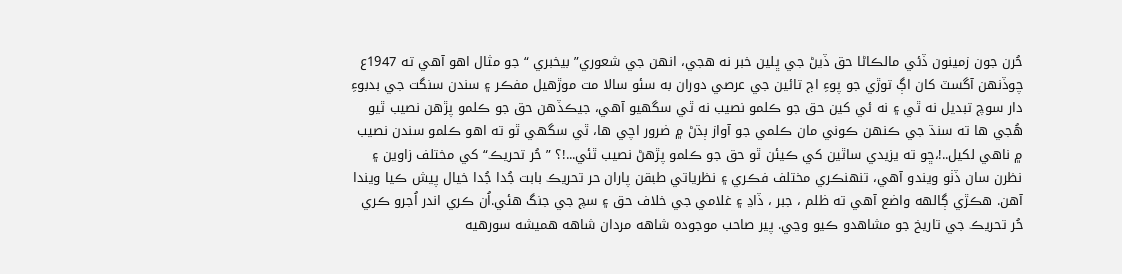حُرن جون زمينون ڏئي مالڪاڻا حق ڏيڻ جي ڀلين خبر نه هجي، انهن جي شعوري” بيخبري “ جو مثال اهو آهي ته 1947ع چوڏنهن آگسٽ کان اڳ توڙي جو پوءِ اڄ تائين جي عرصي دوران به سئو سالا مت موڙهيل مفڪر ۽ سندن سنگت جي بدبوءِ دار سوچ تبديل نه ٿي ۽ نه ئي کين حق جو ڪلمو نصيب نه ٿي سگهيو آهي، جيڪڏهن حق جو ڪلمو پڙهن نصيب ٿيو هُجي ها ته سنڌ جي ڪنهن ڪوني مان ڪلمي جو آواز ٻڌڻ ۾ ضرور اچي ها، ٿي سگهي ٿو ته اهو ڪلمو سندن نصيب ۾ ناهي لکيل..!،ڇو ته يزيدي ساٿين کي ڪيئن ٿو حق جو ڪلمو پڙهڻ نصيب ٿئي...!؟ ”حُر تحريڪ“ کي مختلف زاوين ۽ نظرن سان ڏٺو ويندو آهي، تنهنڪري مختلف فڪري ۽ نظرياتي طبقن پاران حر تحريڪ بابت جُدا جُدا خيال پيش ڪيا ويندا آهن. هڪڙي ڳالهه واضع آهي ته ظلم ، جبر ، ڏاڍ ۽ غلامي جي خلاف حق ۽ سچ جي جنگ هئي.اُن ڪري اندر اُجرو ڪري حُر تحريڪ جي تاريخ جو مشاهدو ڪيو وڃي. پير صاحب موجوده شاهه مردان شاهه هميشه سورهيه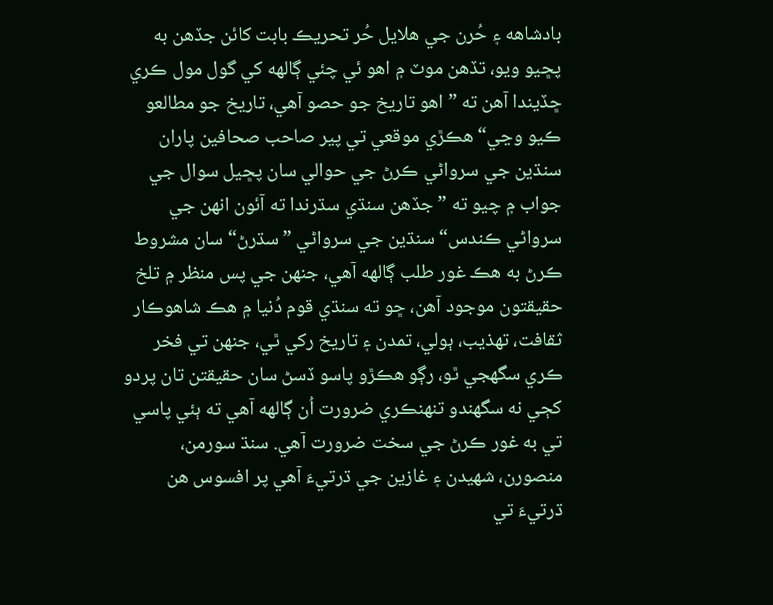بادشاهه ۽ حُرن جي هلايل حُر تحريڪ بابت کائن جڏهن به پڇيو ويو، تڏهن موٽ ۾ اهو ئي چئي ڳالهه کي گول مول ڪري ڇڏيندا آهن ته ” اهو تاريخ جو حصو آهي، تاريخ جو مطالعو ڪيو وڃي“ هڪڙي موقعي تي پير صاحب صحافين پاران سنڌين جي سرواڻي ڪرڻ جي حوالي سان پڇيل سوال جي جواب ۾ چيو ته ” جڏهن سنڌي سڌرندا ته آئون انهن جي سرواڻي ڪندس“ سنڌين جي سرواڻي ”سڌرڻ“ سان مشروط ڪرڻ به هڪ غور طلب ڳالهه آهي، جنهن جي پس منظر ۾ تلخ حقيقتون موجود آهن، ڇو ته سنڌي قوم دُنيا ۾ هڪ شاهوڪار ثقافت، تهذيب، ٻولي، تمدن ۽ تاريخ رکي ٿي، جنهن تي فخر ڪري سگهجي ٿو، رڳو هڪڙو پاسو ڏسڻ سان حقيقتن تان پردو کڄي نه سگهندو تنهنڪري ضرورت اُن ڳالهه آهي ته ٻئي پاسي تي به غور ڪرڻ جي سخت ضرورت آهي. سنڌ سورمن، منصورن، شهيدن ۽ غازين جي ڌرتيءَ آهي پر افسوس هن ڌرتيءَ تي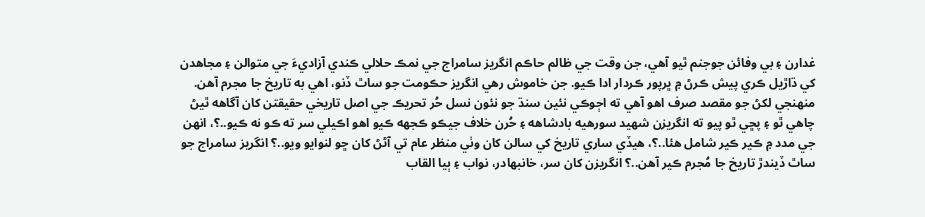غدارن ۽ بي وفائن جوجنم ٿيو آهي، جن وقت جي ظالم حاڪم انگريز سامراج جي نمڪ حلالي ڪندي آزاديءَ جي متوالن ۽ مجاهدن کي ڌاڙيل ڪري پيش ڪرڻ ۾ ڀرپور ڪردار ادا ڪيو. جن خاموش رهي انگريز حڪومت جو ساٿ ڏنو، اهي به تاريخ جا مجرم آهن. منهنجي لکڻ جو مقصد صرف اهو آهي ته اڄوڪي نئين سنڌ جو نئون نسل حُر تحريڪ جي اصل تاريخي حقيقتن کان آگاهه ٿيڻ چاهي ٿو ۽ پڇي ٿو پيو ته انگريزن شهيد سورهيه بادشاهه ۽ حُرن خلاف جيڪو ڪجهه ڪيو اهو اڪيلي سر ته ڪو نه ڪيو..؟، انهن جي مدد ۾ ڪير ڪير شامل هئا..؟، هيڏي ساري تاريخ کي سالن کان وٺي منظر عام تي آڻڻ کان ڇو لنوايو ويو..؟ انگريز سامراج جو ساٿ ڏيندڙ تاريخ جا مُجرم ڪير آهن..؟ انگريزن کان سر، خانبهادر، نواب ۽ ٻيا القاب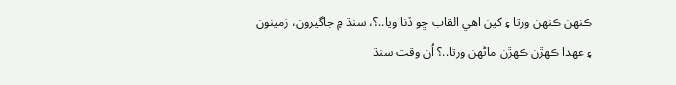ڪنهن ڪنهن ورتا ۽ کين اهي القاب ڇو ڏنا ويا..؟، سنڌ ۾ جاگيرون، زمينون ۽ عهدا ڪهڙن ڪهڙن ماڻهن ورتا..؟ اُن وقت سنڌ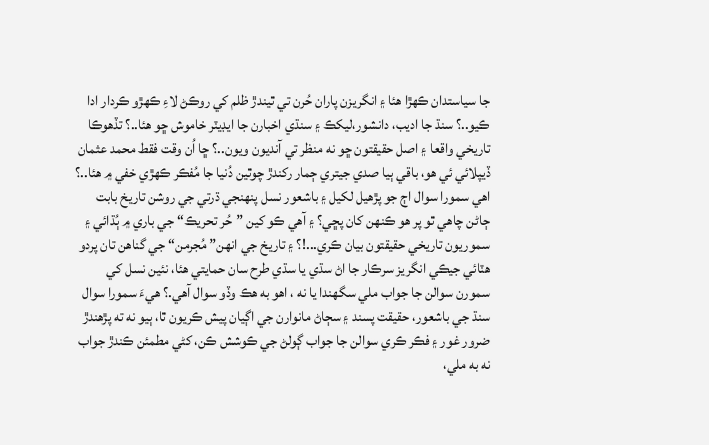جا سياستدان ڪهڙا هئا ۽ انگريزن پاران حُرن تي ٿيندڙ ظلم کي روڪڻ لاءِ ڪهڙو ڪردار ادا ڪيو..؟ سنڌ جا اديب، دانشور،ليکڪ ۽ سنڌي اخبارن جا ايڊيٽر خاموش ڇو هئا..؟ تڏهوڪا تاريخي واقعا ۽ اصل حقيقتون ڇو نه منظر تي آنديون ويون..؟ ڇا اُن وقت فقط محمد عثمان ڏيپلائي ئي هو، باقي ٻيا صدي جيتري ڄمار رکندڙ چوٿين دُنيا جا مُفڪر ڪهڙي خفي ۾ هئا..؟ اهي سمورا سوال اڄ جو پڙهيل لکيل ۽ باشعور نسل پنهنجي ڌرتي جي روشن تاريخ بابت ڄاڻن چاهي ٿو پر هو ڪنهن کان پڇي؟ ۽ آهي ڪو کين ”حُر تحريڪ“ جي باري ۾ ٻُڌائي ۽ سموريون تاريخي حقيقتون بيان ڪري...!؟ ۽ تاريخ جي انهن” مُجرمن“ جي گناهن تان پردو هٽائي جيڪي انگريز سرڪار جا اڻ سڌي يا سڌي طرح سان حمايتي هئا، نئين نسل کي سمورن سوالن جا جواب ملي سگهندا يا نه ، اهو به هڪ وڏو سوال آهي.؟ هيءَ سمورا سوال سنڌ جي باشعور، حقيقت پسند ۽ سڄاڻ مانوارن جي اڳيان پيش ڪريون ٿا، ٻيو نه ته پڙهندڙ ضرور غور ۽ فڪر ڪري سوالن جا جواب ڳولڻ جي ڪوشش ڪن، کڻي مطمئن ڪندڙ جواب نه به ملي،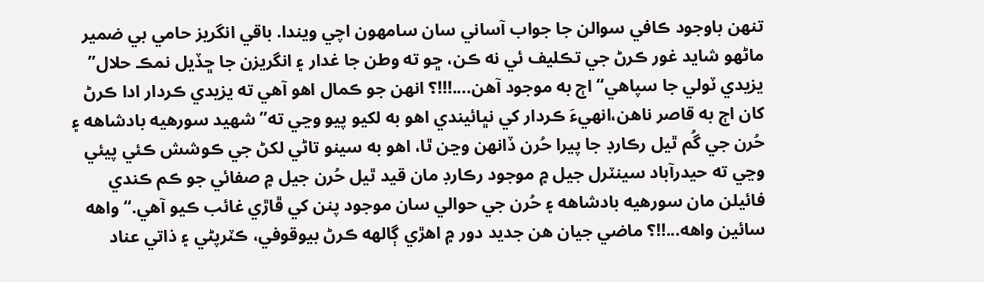تنهن باوجود ڪافي سوالن جا جواب آساني سان سامهون اچي ويندا. باقي انگريز حامي بي ضمير ماڻهو شايد غور ڪرڻ جي تڪليف ئي نه ڪن، ڇو ته وطن جا غدار ۽ انگريزن جا ڇڏيل نمڪ حلال” يزيدي ٽولي جا سپاهي“ اڄ به موجود آهن....!!!؟ انهن جو ڪمال اهو آهي ته يزيدي ڪردار ادا ڪرڻ کان اڄ به قاصر ناهن،انهيءَ ڪردار کي نڀائيندي اهو به لکيو پيو وڃي ته” شهيد سورهيه بادشاهه ۽ حُرن جي گُم ٿيل رڪارڊ جا پيرا حُرن ڏانهن وڃن ٿا، اهو به سينو تاڻي لکڻ جي ڪوشش ڪئي پيئي وڃي ته حيدرآباد سينٽرل جيل ۾ موجود رڪارڊ مان قيد ٿيل حُرن جيل ۾ صفائي جو ڪم ڪندي فائيلن مان سورهيه بادشاهه ۽ حُرن جي حوالي سان موجود پنن کي ڦاڙي غائب ڪيو آهي.“ واهه سائين واهه...!!؟ ماضي جيان هن جديد دور ۾ اهڙي ڳالهه ڪرڻ بيوقوفي، ڪٽرپڻي ۽ ذاتي عناد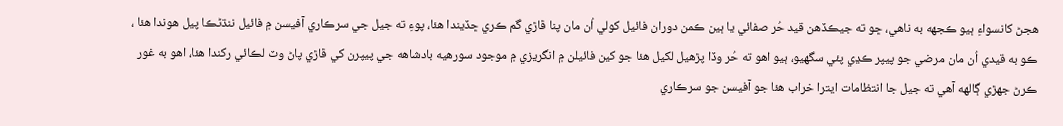هجڻ کانسواءِ ٻيو ڪجهه به ناهي، ڇو ته جيڪڏهن قيد حُر صفائي يا ٻين ڪمن دوران فائيل کولي اُن مان پنا ڦاڙي گم ڪري ڇڏيندا هئا، پوءِ ته جيل جي سرڪاري آفيسن ۾ فائيل ننڌڻڪا پيل هوندا هئا ، ڪو به قيدي اُن مان مرضي جو پيپر ڪڍي پئي سگهيو، ٻيو اهو ته حُر وڏا پڙهيل لکيل هئا جو کين فائيلن ۾ انگريزي ۾ موجود سورهيه بادشاهه جي پيپرن کي ڦاڙي پاڻ وٽ لڪائي رکندا هئا، اهو به غور ڪرڻ جهڙي ڳالهه آهي ته جيل جا انتظامات ايترا خراب هئا جو آفيسن جو سرڪاري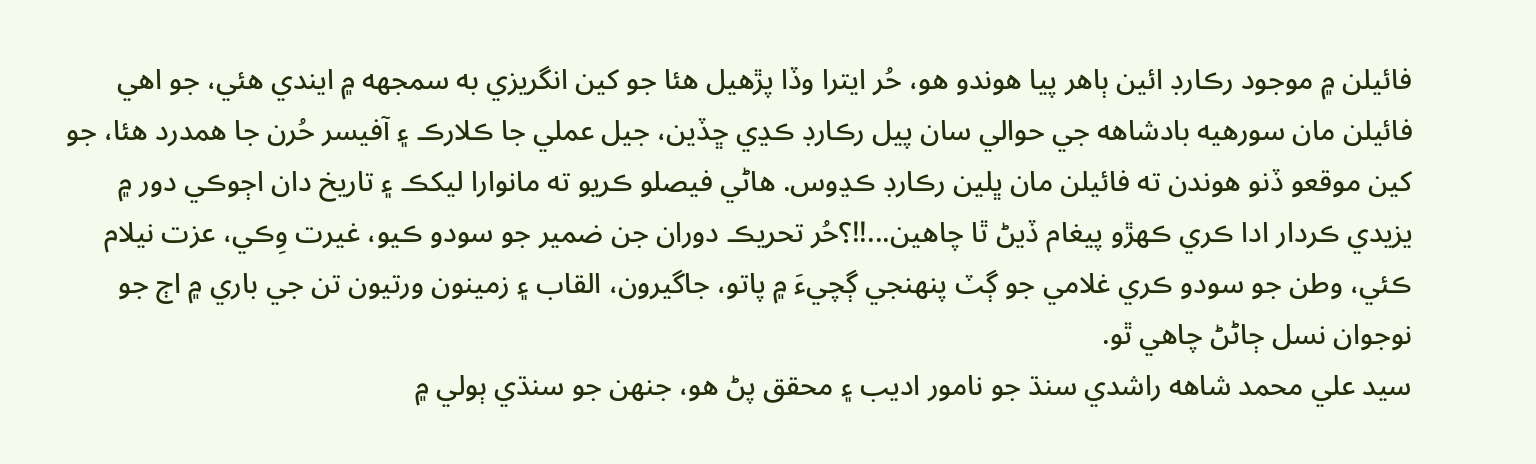فائيلن ۾ موجود رڪارڊ ائين ٻاهر پيا هوندو هو، حُر ايترا وڏا پڙهيل هئا جو کين انگريزي به سمجهه ۾ ايندي هئي، جو اهي فائيلن مان سورهيه بادشاهه جي حوالي سان پيل رڪارڊ ڪڍي ڇڏين، جيل عملي جا ڪلارڪ ۽ آفيسر حُرن جا همدرد هئا، جو کين موقعو ڏنو هوندن ته فائيلن مان ڀلين رڪارڊ ڪڍوس. هاڻي فيصلو ڪريو ته مانوارا ليکڪ ۽ تاريخ دان اڄوڪي دور ۾ يزيدي ڪردار ادا ڪري ڪهڙو پيغام ڏيڻ ٿا چاهين...!!؟حُر تحريڪ دوران جن ضمير جو سودو ڪيو، غيرت وِڪي، عزت نيلام ڪئي، وطن جو سودو ڪري غلامي جو ڳٽ پنهنجي ڳچيءَ ۾ پاتو، جاگيرون، القاب ۽ زمينون ورتيون تن جي باري ۾ اڄ جو نوجوان نسل ڄاڻڻ چاهي ٿو.
سيد علي محمد شاهه راشدي سنڌ جو نامور اديب ۽ محقق پڻ هو، جنهن جو سنڌي ٻولي ۾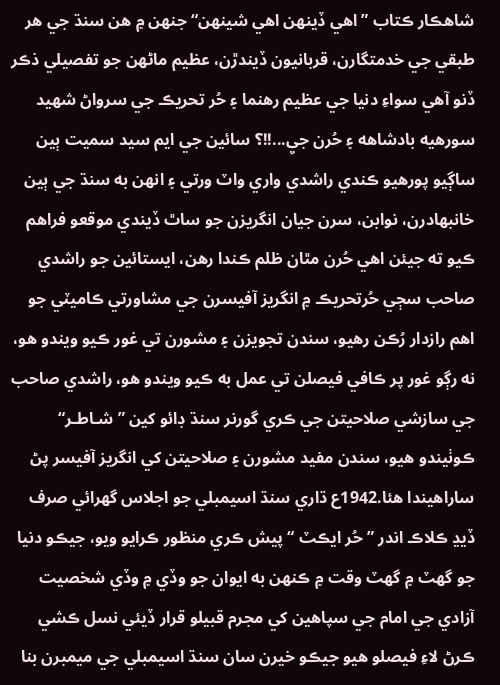شاهڪار ڪتاب ” اهي ڏينهن اهي شينهن“ جنهن ۾ هن سنڌ جي هر طبقي جي خدمتگارن، قربانيون ڏيندڙن، عظيم ماڻهن جو تفصيلي ذڪر ڏنو آهي سواءِ دنيا جي عظيم رهنما ۽ حُر تحريڪ جي سرواڻ شهيد سورهيه بادشاهه ۽ حُرن جيِ...!!؟ سائين جي ايم سيد سميت ٻين ساڳيو پورهيو ڪندي راشدي واري واٽ ورتي ۽ انهن به سنڌ جي ٻين خانبهادرن، نوابن، سرن جيان انگريزن جو ساٿ ڏيندي موقعو فراهم ڪيو ته جيئن اهي حُرن مٿان ظلم ڪندا رهن، ايستائين جو راشدي صاحب سڄي حُرتحريڪ ۾ انگريز آفيسرن جي مشاورتي ڪاميٽي جو اهم رازدار رُڪن رهيو، سندن تجويزن ۽ مشورن تي غور ڪيو ويندو هو، نه رڳو غور پر ڪافي فيصلن تي عمل به ڪيو ويندو هو، راشدي صاحب جي سازشي صلاحيتن جي ڪري گورنر سنڌ ڊائو کين ”شـاطـر“ ڪوٺيندو هيو، سندن مفيد مشورن ۽ صلاحيتن کي انگريز آفيسر پڻ ساراهيندا هئا.1942ع ڌاري سنڌ اسيمبلي جو اجلاس گهرائي صرف ڏيڍ ڪلاڪ اندر ” حُر ايڪٽ “ پيش ڪري منظور ڪرايو ويو، جيڪو دنيا جو گهٽ ۾ گهٽ وقت ۾ ڪنهن به ايوان جو وڏي ۾ وڏي شخصيت آزادي جي امام جي سپاهين کي مجرم قبيلو قرار ڏيئي نسل ڪشي ڪرڻ لاءِ فيصلو هيو جيڪو خيرن سان سنڌ اسيمبلي جي ميمبرن بنا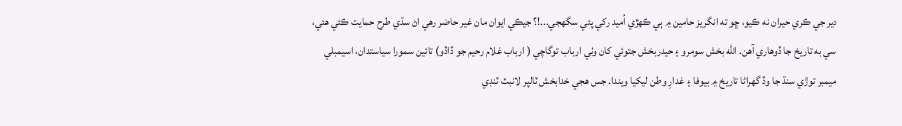دير جي ڪري حيران نه ڪيو، ڇو ته انگريز حامين ۾ ٻي ڪهڙي اُميد رکي پئي سگهجي...!؟ جيڪي ايوان مان غير حاضر رهي اڻ سڌي طرح حمايت ڪئي هئي، سي به تاريخ جا ڏوهاري آهن. الله بخش سومرو ۽ حيدربخش جتوئي کان وٺي ارباب توگاچي ( ارباب غلام رحيم جو ڏاڏو) تائين سمورا سياستدان، اسيمبلي ميمبر توڙي سنڌ جا وڏ گهراڻا تاريخ ۾ بيوفا ۽ غدارِ وطن ليکيا ويندا. جس هجي خدابخش ٽالپر لانبٽ ٽنڊي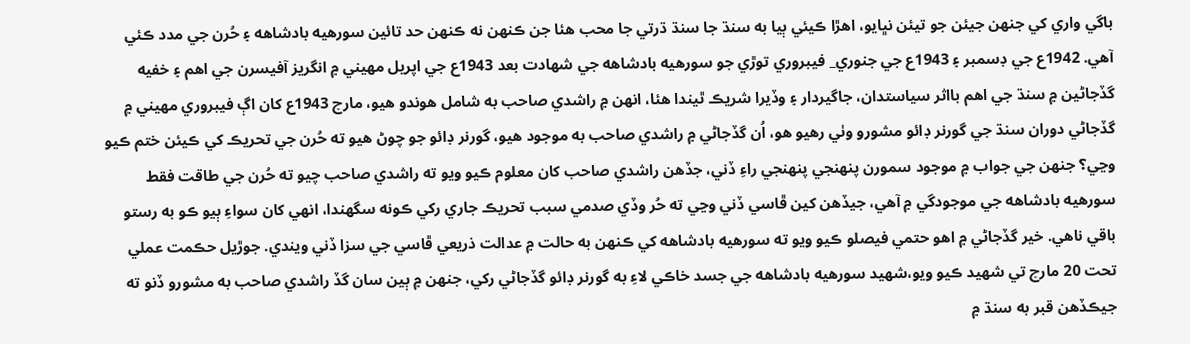باگي واري کي جنهن جيئن جو تيئن نڀايو، اهڙا ڪيئي ٻيا به سنڌ جا سنڌ ڌرتي جا محب هئا جن ڪنهن نه ڪنهن حد تائين سورهيه بادشاهه ۽ حُرن جي مدد ڪئي آهي. 1942ع جي ڊسمبر ۽ 1943ع جي جنوري_ فيبروري توڙي جو سورهيه بادشاهه جي شهادت بعد 1943ع جي اپريل مهيني ۾ انگريز آفيسرن جي اهم ۽ خفيه گڏجاڻين ۾ سنڌ جي اهم بااثر سياستدان، جاگيردار ۽ وڏيرا شريڪ ٿيندا هئا، انهن ۾ راشدي صاحب به شامل هوندو هيو، مارچ 1943ع کان اڳ فيبروري مهيني ۾ گڏجاڻي دوران سنڌ جي گورنر ڊائو مشورو وٺي رهيو هو، اُن گڏجاڻي ۾ راشدي صاحب به موجود هيو، گورنر ڊائو جو چوڻ هيو ته حُرن جي تحريڪ کي ڪيئن ختم ڪيو وڃي؟ جنهن جي جواب ۾ موجود سمورن پنهنجي پنهنجي راءِ ڏني، جڏهن راشدي صاحب کان معلوم ڪيو ويو ته راشدي صاحب چيو ته حُرن جي طاقت فقط سورهيه بادشاهه جي موجودگي ۾ آهي، جيڏهن کين ڦاسي ڏني وڃي ته حُر وڏي صدمي سبب تحريڪ جاري رکي ڪونه سگهندا، انهي کان سواءِ ٻيو ڪو به رستو باقي ناهي. خير گڏجاڻي ۾ اهو حتمي فيصلو ڪيو ويو ته سورهيه بادشاهه کي ڪنهن به حالت ۾ عدالت ذريعي ڦاسي جي سزا ڏني ويندي. جوڙيل حڪمت عملي تحت 20 مارچ تي شهيد ڪيو ويو،شهيد سورهيه بادشاهه جي جسد خاڪي لاءِ به گورنر ڊائو گڏجاڻي رکي، جنهن ۾ ٻين سان گڏ راشدي صاحب به مشورو ڏنو ته جيڪڏهن قبر به سنڌ ۾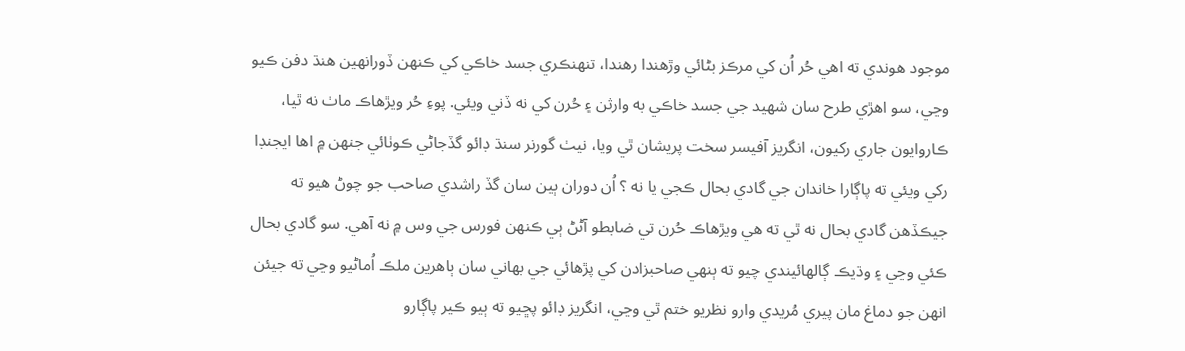موجود هوندي ته اهي حُر اُن کي مرڪز بڻائي وڙهندا رهندا، تنهنڪري جسد خاڪي کي ڪنهن ڏورانهين هنڌ دفن ڪيو وڃي، سو اهڙي طرح سان شهيد جي جسد خاڪي به وارثن ۽ حُرن کي نه ڏني ويئي. پوءِ حُر ويڙهاڪ ماٺ نه ٿيا، ڪاروايون جاري رکيون، انگريز آفيسر سخت پريشان ٿي ويا، نيٺ گورنر سنڌ ڊائو گڏجاڻي ڪوٺائي جنهن ۾ اها ايجنڊا رکي ويئي ته پاڳارا خاندان جي گادي بحال ڪجي يا نه ؟ اُن دوران ٻين سان گڏ راشدي صاحب جو چوڻ هيو ته جيڪڏهن گادي بحال نه ٿي ته هي ويڙهاڪ حُرن تي ضابطو آڻڻ ٻي ڪنهن فورس جي وس ۾ نه آهي. سو گادي بحال ڪئي وڃي ۽ وڌيڪ ڳالهائيندي چيو ته ٻنهي صاحبزادن کي پڙهائي جي بهاني سان ٻاهرين ملڪ اُماڻيو وڃي ته جيئن انهن جو دماغ مان پيري مُريدي وارو نظريو ختم ٿي وڃي، انگريز ڊائو پڇيو ته ٻيو ڪير پاڳارو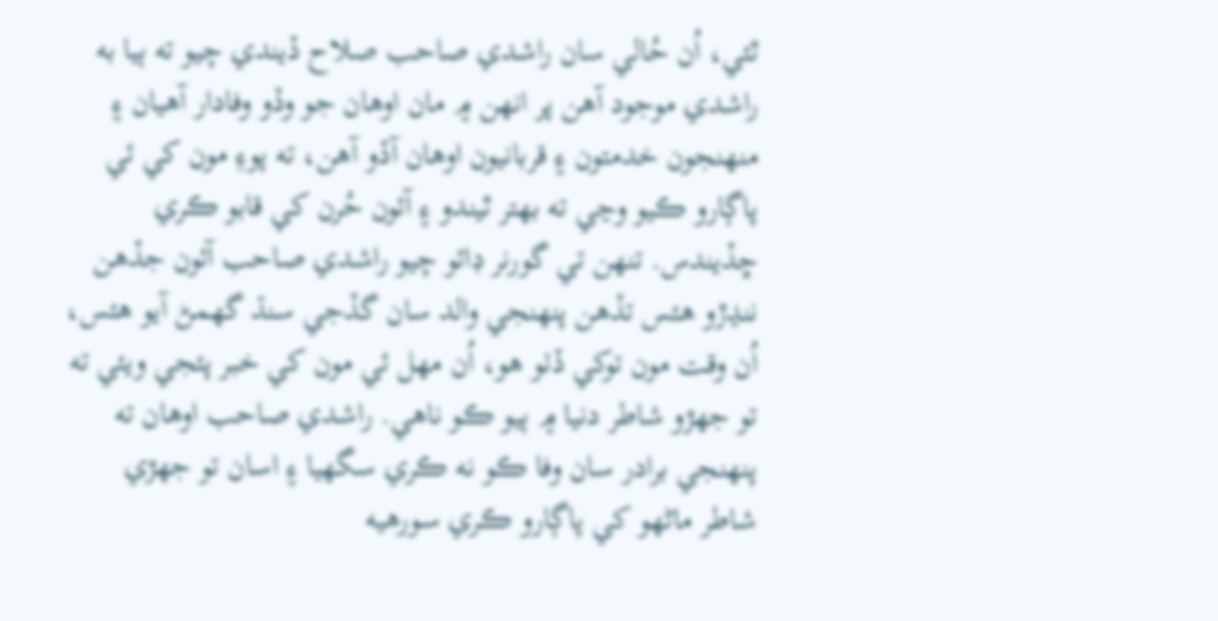ٿئي، اُن حُالي سان راشدي صاحب صلاح ڏيندي چيو ته ٻيا به راشدي موجود آهن پر انهن ۾ مان اوهان جو وڏو وفادار آهيان ۽ منهنجون خدمتون ۽ قربانيون اوهان آڏو آهن، ته پوءِ مون کي ئي پاڳارو ڪيو وڃي ته بهتر ٿيندو ۽ آئون حُرن کي قابو ڪري ڇڏيندس. تنهن تي گورنر ڊائو چيو راشدي صاحب آئون جڏهن ننڍڙو هئس تڏهن پنهنجي والد سان گڏجي سنڌ گهمڻ آيو هئس، اُن وقت مون توکي ڏٺو هو، اُن مهل ئي مون کي خبر پئجي ويئي ته تو جهڙو شاطر دنيا ۾ ٻيو ڪو ناهي. راشدي صاحب اوهان ته پنهنجي برادر سان وفا ڪو نه ڪري سگهيا ۽ اسان تو جهڙي شاطر ماڻهو کي پاڳارو ڪري سورهيه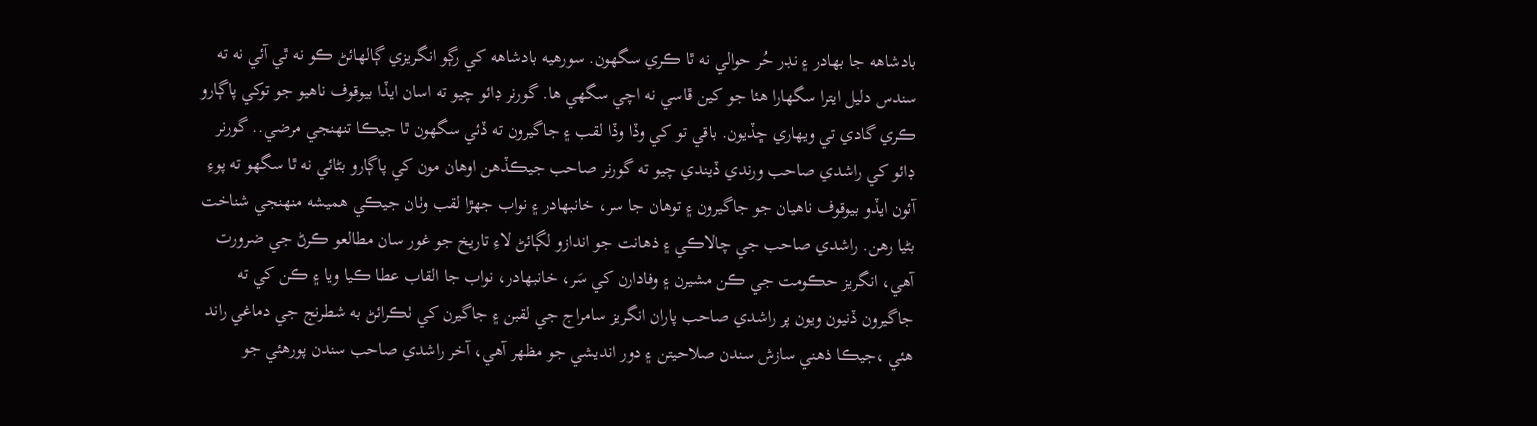بادشاهه جا بهادر ۽ نڊر حُر حوالي نه ٿا ڪري سگهون. سورهيه بادشاهه کي رڳو انگريزي ڳالهائڻ ڪو نه ٿي آئي نه ته سندس دليل ايترا سگهارا هئا جو کين ڦاسي نه اچي سگهي ها. گورنر ڊائو چيو ته اسان ايڏا بيوقوف ناهيو جو توکي پاڳارو ڪري گادي تي ويهاري ڇڏيون. باقي تو کي وڏا وڏا لقب ۽ جاگيرون ته ڏئي سگهون ٿا جيڪا تنهنجي مرضي.. گورنر ڊائو کي راشدي صاحب ورندي ڏيندي چيو ته گورنر صاحب جيڪڏهن اوهان مون کي پاڳارو بڻائي نه ٿا سگهو ته پوءِ آئون ايڏو بيوقوف ناهيان جو جاگيرون ۽ توهان جا سر، خانبهادر ۽ نواب جهڙا لقب وٺان جيڪي هميشه منهنجي شناخت بڻيا رهن. راشدي صاحب جي چالاڪي ۽ ذهانت جو اندازو لڳائڻ لاءِ تاريخ جو غور سان مطالعو ڪرڻ جي ضرورت آهي، انگريز حڪومت جي ڪن مشيرن ۽ وفادارن کي سَر، خانبهادر، نواب جا القاب عطا ڪيا ويا ۽ ڪن کي ته جاگيرون ڏنيون ويون پر راشدي صاحب پاران انگريز سامراج جي لقبن ۽ جاگيرن کي ٺڪرائڻ به شطرنج جي دماغي راند هئي ،جيڪا ذهني سازش سندن صلاحيتن ۽ دور انديشي جو مظهر آهي، آخر راشدي صاحب سندن پورهئي جو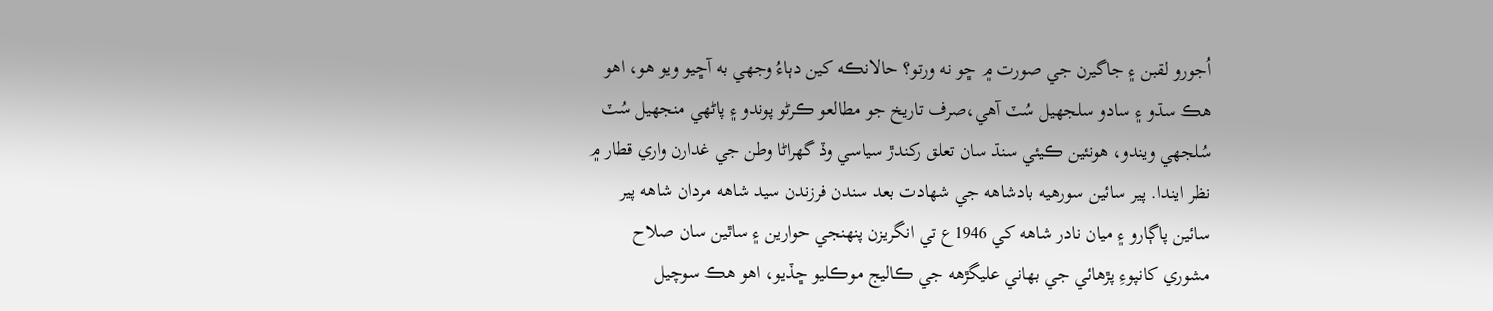اُجورو لقبن ۽ جاگيرن جي صورت ۾ ڇو نه ورتو؟ حالانڪه کين دٻاءُ وجهي به آڇيو ويو هو، اهو هڪ سڌو ۽ سادو سلجهيل سُٽ آهي،صرف تاريخ جو مطالعو ڪرڻو پوندو ۽ پاڻهي منجهيل سُٽ سُلجهي ويندو، هونئين ڪيئي سنڌ سان تعلق رکندڙ سياسي وڏ گهراڻا وطن جي غدارن واري قطار ۾ نظر ايندا. پير سائين سورهيه بادشاهه جي شهادت بعد سندن فرزندن سيد شاهه مردان شاهه پير سائين پاڳارو ۽ ميان نادر شاهه کي 1946ع تي انگريزن پنهنجي حوارين ۽ ساٿين سان صلاح مشوري کانپوءِ پڙهائي جي بهاني عليگڙهه جي ڪاليج موڪليو ڇڏيو، اهو هڪ سوچيل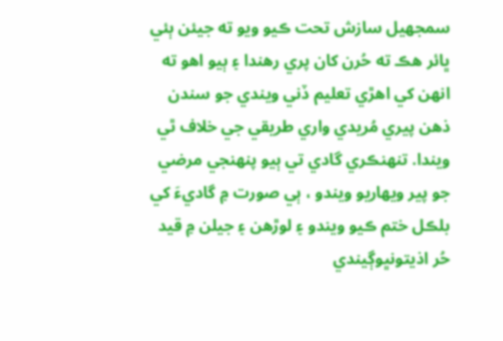سمجهيل سازش تحت ڪيو ويو ته جيئن ٻئي ڀائر هڪ ته حُرن کان پري رهندا ۽ ٻيو اهو ته انهن کي اهڙي تعليم ڏني ويندي جو سندن ذهن پيري مُريدي واري طريقي جي خلاف ٿي ويندا. تنهنڪري گادي تي ٻيو پنهنجي مرضي جو پير ويهاريو ويندو ، ٻي صورت ۾ گاديءَ کي بلڪل ختم ڪيو ويندو ۽ لوڙهن ۽ جيلن ۾ قيد حُر اذيتونڀوڳيندي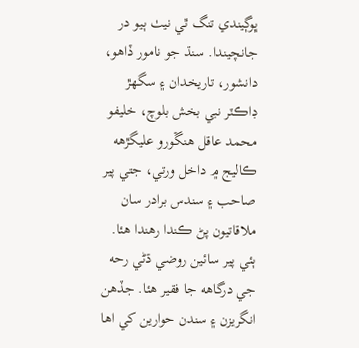ڀوڳيندي تنگ ٿي نيٺ ٻيو در جانچيندا. سنڌ جو نامور ڏاهو، دانشور، تاريخدان ۽ سگهڙ ڊاڪٽر نبي بخش بلوچ، خليفو محمد عاقل هنڱورو عليگڙهه ڪاليج ۾ داخل ورتي، جتي پير صاحب ۽ سندس برادر سان ملاقاتيون پڻ ڪندا رهندا هئا. ٻئي پير سائين روضي ڌڻي رحه جي درگاهه جا فقير هئا. جڏهن انگريزن ۽ سندن حوارين کي اها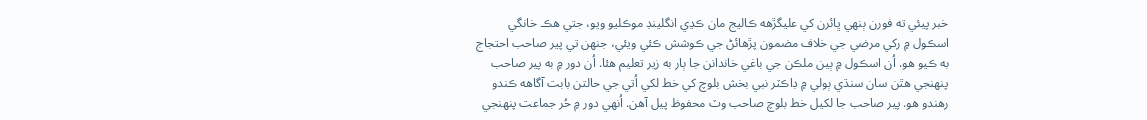خبر پيئي ته فورن ٻنهي ڀائرن کي عليگڙهه ڪاليج مان ڪڍي انگلينڊ موڪليو ويو، جتي هڪ خانگي اسڪول ۾ رکي مرضي جي خلاف مضمون پڙهائڻ جي ڪوشش ڪئي ويئي، جنهن تي پير صاحب احتجاج به ڪيو هو. اُن اسڪول ۾ ٻين ملڪن جي باغي خاندانن جا ٻار به زير تعليم هئا. اُن دور ۾ به پير صاحب پنهنجي هٿن سان سنڌي ٻولي ۾ ڊاڪٽر نبي بخش بلوچ کي خط لکي اُتي جي حالتن بابت آگاهه ڪندو رهندو هو. پير صاحب جا لکيل خط بلوچ صاحب وٽ محفوظ پيل آهن. اُنهي دور ۾ حُر جماعت پنهنجي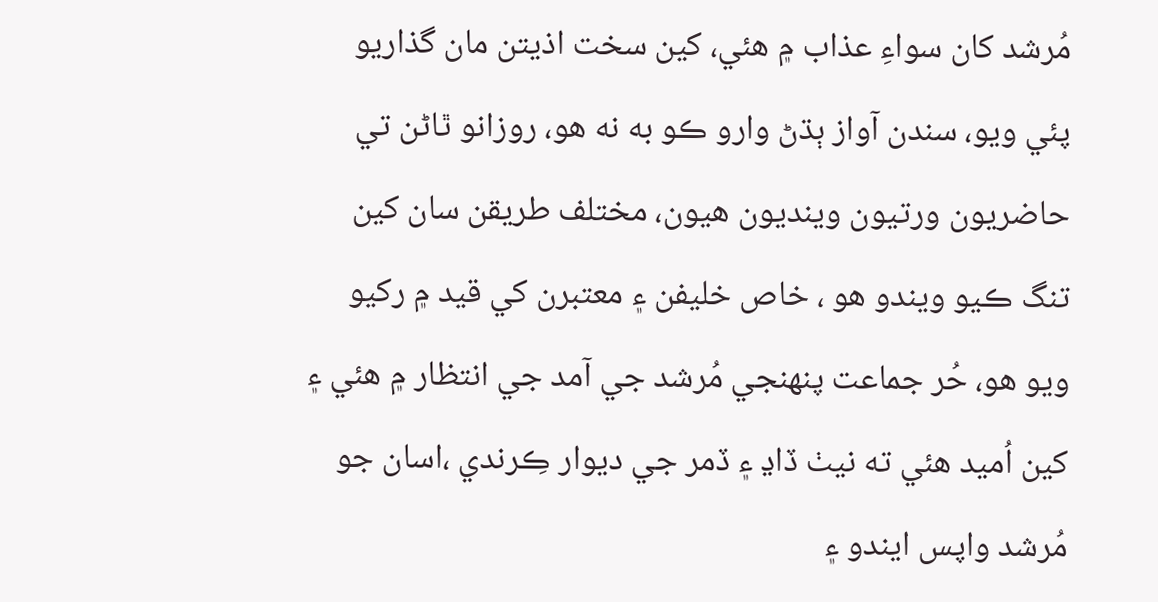مُرشد کان سواءِ عذاب ۾ هئي، کين سخت اذيتن مان گذاريو پئي ويو، سندن آواز ٻڌڻ وارو ڪو به نه هو، روزانو ٿاڻن تي حاضريون ورتيون وينديون هيون، مختلف طريقن سان کين تنگ ڪيو ويندو هو ، خاص خليفن ۽ معتبرن کي قيد ۾ رکيو ويو هو، حُر جماعت پنهنجي مُرشد جي آمد جي انتظار ۾ هئي ۽ کين اُميد هئي ته نيٺ ڏاڍ ۽ ڏمر جي ديوار ڪِرندي ،اسان جو مُرشد واپس ايندو ۽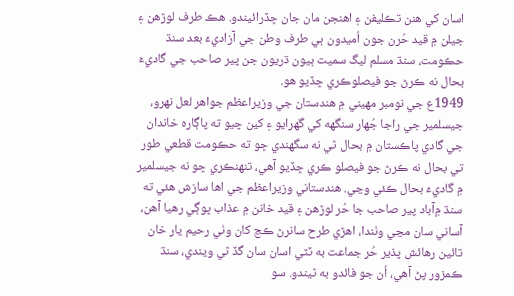اسان کي هنن تڪليفن ۽ اهنجن مان جان ڇڏرائيندو. هڪ طرف لوڙهن ۽ جيلن ۾ قيد حُرن جون اُميدون ٻي طرف وطن جي آزاديءَ بعد سنڌ حڪومت، سنڌ مسلم ليگ سميت ٻيون ڌريون جن پير صاحب جي گاديءَ بحال نه ڪرڻ جو فيصلوڪري ڇڏيو هو.
1949ع جي نومبر مهيني ۾ هندستان جي وزيراعظم جواهر لعل نهرو، جيسلمير جي راجا جُهار سنگهه کي گهرايو ۽ کين چيو ته پاڳاره خاندان جي گادي پاڪستان ۾ بحال ٿي نه سگهندي ڇو ته حڪومت قطعي طور تي بحال نه ڪرڻ جو فيصلو ڪري ڇڏيو آهي، تنهنڪري ڇو نه جيسلمير ۾ گاديءَ بحال ڪئي وڃي. هندستاني وزيراعظم جي اها سازش هئي ته سنڌ ۾آباد پير صاحب جا حُر لوڙهن ۽ قيد خانن ۾ عذاب ڀوڳي رهيا آهن، آساني سان مڃي وٺندا، اهڙي طرح سانرڻ ڪڇ کان وٺي رحيم يار خان تائين رهائش پذير حُر جماعت به ٽٽي اسان سان گڏ ٿي ويندي، سنڌ ڪمزور پڻ آهي، اُن جو فائدو به ٿيندو. سو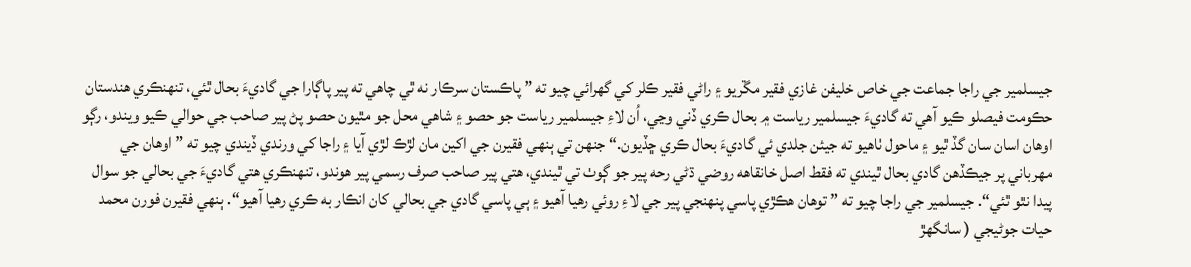جيسلمير جي راجا جماعت جي خاص خليفن غازي فقير مڱريو ۽ راڻي فقير ڪلر کي گهرائي چيو ته ” پاڪستان سرڪار نه ٿي چاهي ته پير پاڳارا جي گاديءَ بحال ٿئي، تنهنڪري هندستان حڪومت فيصلو ڪيو آهي ته گاديءَ جيسلمير رياست ۾ بحال ڪري ڏني وڃي، اُن لاءِ جيسلمير رياست جو حصو ۽ شاهي محل جو مٿيون حصو پڻ پير صاحب جي حوالي ڪيو ويندو، رڳو اوهان اسان سان گڏ ٿيو ۽ ماحول ٺاهيو ته جيئن جلدي ئي گاديءَ بحال ڪري ڇڏيون.“ جنهن تي ٻنهي فقيرن جي اکين مان لڙڪ لڙي آيا ۽ راجا کي ورندي ڏيندي چيو ته ” اوهان جي مهرباني پر جيڪڏهن گادي بحال ٿيندي ته فقط اصل خانقاهه روضي ڌڻي رحه پير جو ڳوٺ تي ٿيندي، هتي پير صاحب صرف رسمي پير هوندو، تنهنڪري هتي گاديءَ جي بحالي جو سوال پيدا نٿو ٿئي“. جيسلمير جي راجا چيو ته ” توهان هڪڙي پاسي پنهنجي پير جي لاءِ روئي رهيا آهيو ۽ ٻي پاسي گادي جي بحالي کان انڪار به ڪري رهيا آهيو“. ٻنهي فقيرن فورن محمد حيات جوڻيجي ( سانگهڙ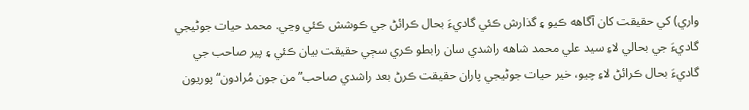واري) کي حقيقت کان آگاهه ڪيو ۽ گذارش ڪئي گاديءَ بحال ڪرائڻ جي ڪوشش ڪئي وڃي. محمد حيات جوڻيجي گاديءَ جي بحالي لاءِ سيد علي محمد شاهه راشدي سان رابطو ڪري سڄي حقيقت بيان ڪئي ۽ پير صاحب جي گاديءَ بحال ڪرائڻ لاءِ چيو، خير حيات جوڻيجي پاران حقيقت ڪرڻ بعد راشدي صاحب” من جون مُرادون“ پوريون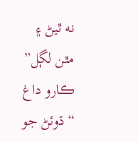نه ٿيڻ ۽ مٿن لڳل” ڪارو داغ “ ڌوئڻ جو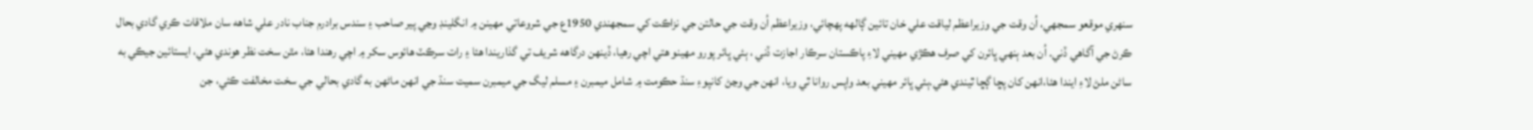سنهري موقعو سمجهي، اُن وقت جي وزيراعظم لياقت علي خان تائين ڳالهه پهچائي، وزيراعظم اُن وقت جي حالتن جي نزاڪت کي سمجهندي 1950ع جي شروعاتي مهينن ۾ انگلينڊ وڃي پير صاحب ۽ سندس برادرم جناب نادر علي شاهه سان ملاقات ڪري گادي بحال ڪرڻ جي آگاهي ڏني. اُن بعد ٻنهي ڀائرن کي صرف هڪڙي مهيني لاءِ پاڪستان سرڪار اجازت ڏني ، ٻئي ڀائر پورو مهينو هتي اچي رهيا، ڏينهن درگاهه شريف تي گذاريندا هئا ۽ رات سرڪٽ هائوس سکر ۾ اچي رهندا هئا، مٿن سخت نظر هوندي هئي، ايستائين جيڪي به ساڻن ملڻ لاءِ ايندا هئا،انهن کان پڇا ڳڇا ٿيندي هئي.ٻئي ڀائر مهيني بعد واپس روانا ٿي ويا، انهن جي وڃڻ کانپوءِ سنڌ حڪومت ۾ شامل ميمبرن ۽ مسلم ليگ جي ميمبرن سميت سنڌ جي انهن ماڻهن به گادي بحالي جي سخت مخالفت ڪئي، جن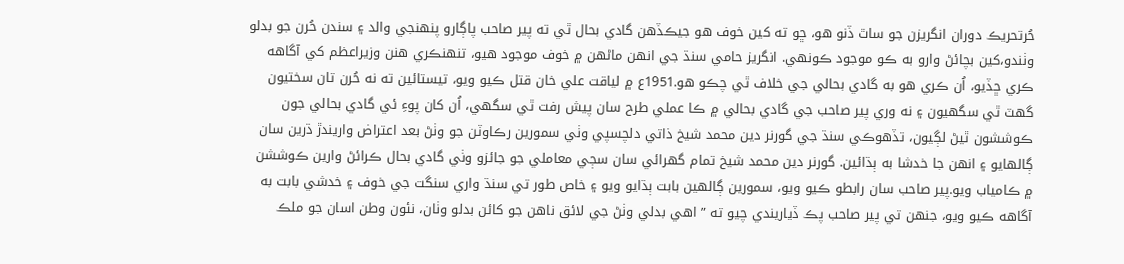حُرتحريڪ دوران انگريزن جو ساٿ ڏنو هو، ڇو ته کين خوف هو جيڪڏهن گادي بحال ٿي ته پير صاحب پاڳارو پنهنجي والد ۽ سندن حُرن جو بدلو وٺندو،کين بچائڻ وارو به ڪو موجود ڪونهي. انگريز حامي سنڌ جي انهن ماڻهن ۾ خوف موجود هيو، تنهنڪري هنن وزيراعظم کي آگاهه ڪري ڇڏيو، اُن ڪري هو به گادي بحالي جي خلاف ٿي چڪو هو.1951ع ۾ لياقت علي خان قتل ڪيو ويو، تيستائين ته نه حُرن تان سختيون گهٽ ٿي سگهيون ۽ نه وري پير صاحب جي گادي بحالي ۾ ڪا عملي طرح سان پيش رفت ٿي سگهي، اُن کان پوءِ ئي گادي بحالي جون ڪوششون ٿيڻ لڳيون، تڏهوڪي سنڌ جي گورنر دين محمد شيخ ذاتي دلچسپي وٺي سمورين رڪاوٽن جو وٺڻ بعد اعتراض واريندڙ ڌرين سان ڳالهايو ۽ انهن جا خدشا به ٻڌائين. گورنر دين محمد شيخ تمام گهرائي سان سڄي معاملي جو جائزو وٺي گادي بحال ڪرائڻ وارين ڪوششن ۾ ڪامياب ويو.پير صاحب سان رابطو ڪيو ويو، سمورين ڳالهين بابت ٻڌايو ويو ۽ خاص طور تي سنڌ واري سنگت جي خوف ۽ خدشي بابت به آگاهه ڪيو ويو، جنهن تي پير صاحب پڪ ڏياريندي چيو ته ” اهي بدلي وٺڻ جي لائق ناهن جو کائن بدلو وٺان، نئون وطن اسان جو ملڪ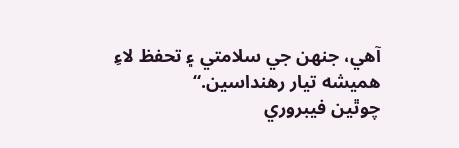آهي، جنهن جي سلامتي ۽ تحفظ لاءِ هميشه تيار رهنداسين.“
چوٿين فيبروري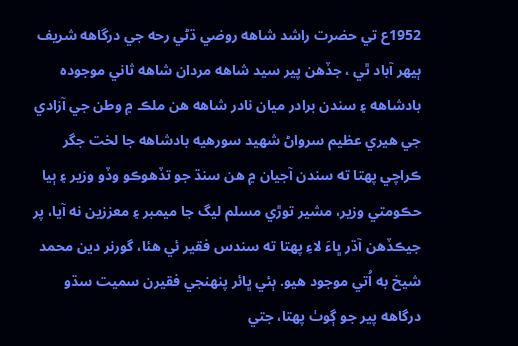1952ع تي حضرت راشد شاهه روضي ڌڻي رحه جي درگاهه شريف ٻيهر آباد ٿي ، جڏهن پير سيد شاهه مردان شاهه ثاني موجوده بادشاهه ۽ سندن برادر ميان نادر شاهه هن ملڪ ۾ وطن جي آزادي جي هيري عظيم سرواڻ شهيد سورهيه بادشاهه جا لخت جگر ڪراچي پهتا ته سندن آجيان ۾ هن سنڌ جو تڏهوڪو وڏو وزير ۽ ٻيا حڪومتي وزير، مشير توڙي مسلم ليگ جا ميمبر ۽ معززين نه آيا، پر جيڪڏهن آڌر ڀاءَ لاءِ پهتا ته سندس فقير ئي هئا، گورنر دين محمد شيخ به اُتي موجود هيو. ٻئي ڀائر پنهنجي فقيرن سميت سڌو درگاهه پير جو ڳوٺ پهتا، جتي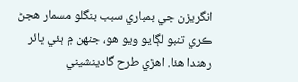انگريزن جي بمباري سبب بنگلو مسمار هجڻ ڪري تنبو لڳايو ويو هو، جنهن ۾ ٻئي ڀائر رهندا هئا. اهڙي طرح گادينشيني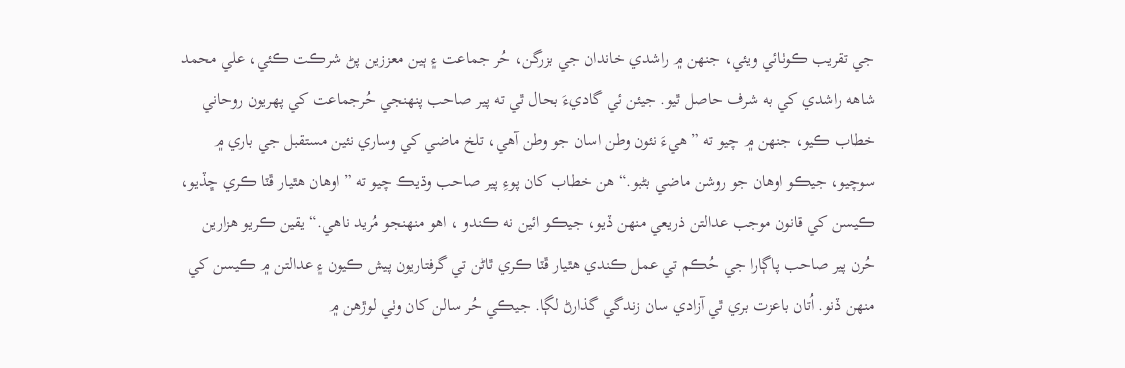جي تقريب ڪوٺائي ويئي، جنهن ۾ راشدي خاندان جي بزرگن، حُر جماعت ۽ ٻين معززين پڻ شرڪت ڪئي، علي محمد شاهه راشدي کي به شرف حاصل ٿيو. جيئن ئي گاديءَ بحال ٿي ته پير صاحب پنهنجي حُرجماعت کي پهريون روحاني خطاب ڪيو، جنهن ۾ چيو ته ” هيءَ نئون وطن اسان جو وطن آهي، تلخ ماضي کي وساري نئين مستقبل جي باري ۾ سوچيو، جيڪو اوهان جو روشن ماضي بڻبو.“ هن خطاب کان پوءِ پير صاحب وڌيڪ چيو ته ” اوهان هٿيار ڦٽا ڪري ڇڏيو، ڪيسن کي قانون موجب عدالتن ذريعي منهن ڏيو، جيڪو ائين نه ڪندو ، اهو منهنجو مُريد ناهي.“ يقين ڪريو هزارين حُرن پير صاحب پاڳارا جي حُڪم تي عمل ڪندي هٿيار ڦٽا ڪري ٿاڻن تي گرفتاريون پيش ڪيون ۽ عدالتن ۾ ڪيسن کي منهن ڏنو. اُتان باعزت بري ٿي آزادي سان زندگي گذارڻ لڳا. جيڪي حُر سالن کان وٺي لوڙهن ۾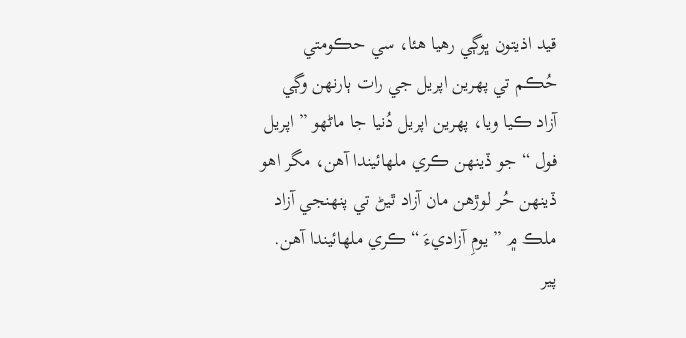قيد اذيتون ڀوڳي رهيا هئا، سي حڪومتي حُڪم تي پهرين اپريل جي رات ٻارنهن وڳي آزاد ڪيا ويا، پهرين اپريل دُنيا جا ماڻهو ” اپريل فول “ جو ڏينهن ڪري ملهائيندا آهن، مگر اهو ڏينهن حُر لوڙهن مان آزاد ٿيڻ تي پنهنجي آزاد ملڪ ۾ ” يومِ آزاديءَ “ ڪري ملهائيندا آهن. پير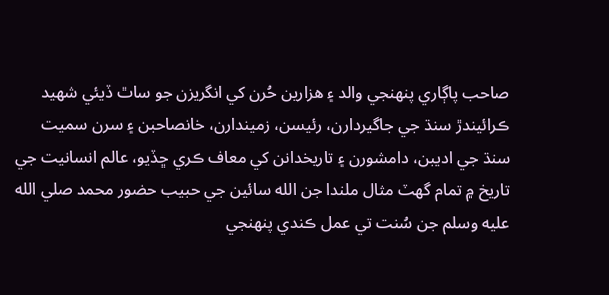صاحب پاڳاري پنهنجي والد ۽ هزارين حُرن کي انگريزن جو ساٿ ڏيئي شهيد ڪرائيندڙ سنڌ جي جاگيردارن، رئيسن، زميندارن، خانصاحبن ۽ سرن سميت سنڌ جي اديبن، دامشورن ۽ تاريخدانن کي معاف ڪري ڇڏيو، عالم انسانيت جي تاريخ ۾ تمام گهٽ مثال ملندا جن الله سائين جي حبيب حضور محمد صلي الله عليه وسلم جن سُنت تي عمل ڪندي پنهنجي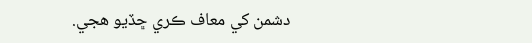دشمن کي معاف ڪري ڇڏيو هجي.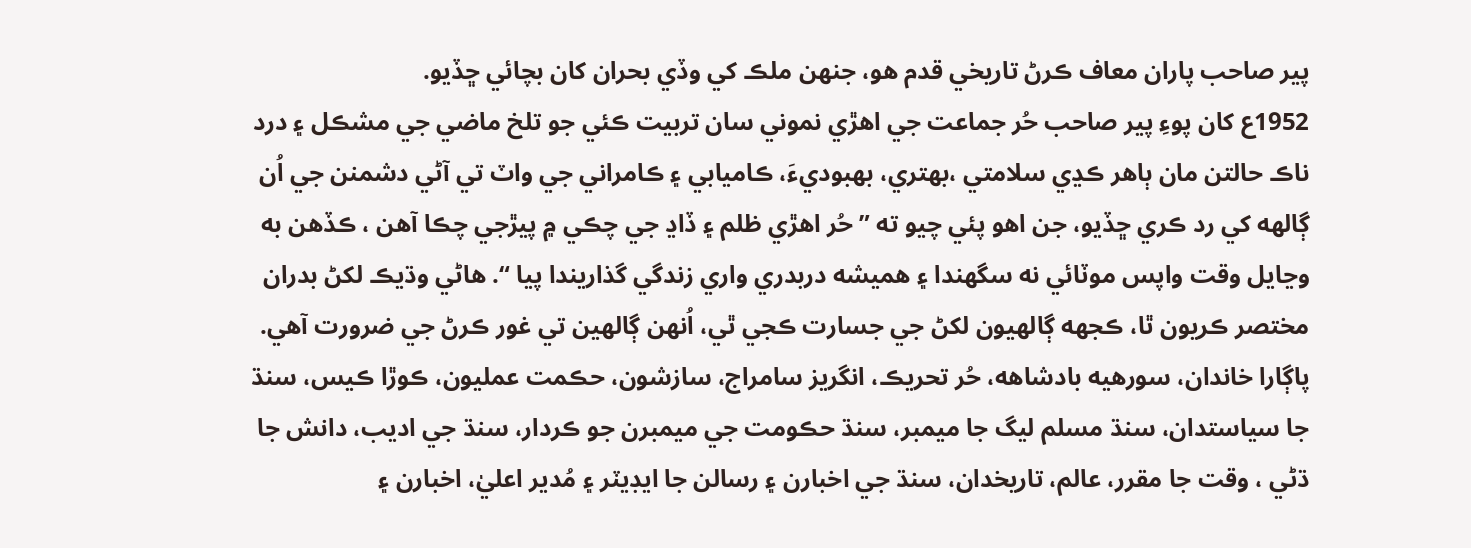پير صاحب پاران معاف ڪرڻ تاريخي قدم هو، جنهن ملڪ کي وڏي بحران کان بچائي ڇڏيو.
1952ع کان پوءِ پير صاحب حُر جماعت جي اهڙي نموني سان تربيت ڪئي جو تلخ ماضي جي مشڪل ۽ درد ناڪ حالتن مان ٻاهر ڪڍي سلامتي ،بهتري، بهبوديءَ، ڪاميابي ۽ ڪامراني جي واٽ تي آڻي دشمنن جي اُن ڳالهه کي رد ڪري ڇڏيو، جن اهو پئي چيو ته ” حُر اهڙي ظلم ۽ ڏاڍ جي چڪي ۾ پيڙجي چڪا آهن ، ڪڏهن به وڃايل وقت واپس موٽائي نه سگهندا ۽ هميشه دربدري واري زندگي گذاريندا پيا “. هاڻي وڌيڪ لکڻ بدران مختصر ڪريون ٿا، ڪجهه ڳالهيون لکڻ جي جسارت ڪجي ٿي، اُنهن ڳالهين تي غور ڪرڻ جي ضرورت آهي. پاڳارا خاندان، سورهيه بادشاهه، حُر تحريڪ، انگريز سامراج، سازشون، حڪمت عمليون، ڪوڙا ڪيس، سنڌ جا سياستدان، سنڌ مسلم ليگ جا ميمبر، سنڌ حڪومت جي ميمبرن جو ڪردار، سنڌ جي اديب، دانش جا ڌڻي ، وقت جا مقرر، عالم، تاريخدان، سنڌ جي اخبارن ۽ رسالن جا ايڊيٽر ۽ مُدير اعليٰ، اخبارن ۽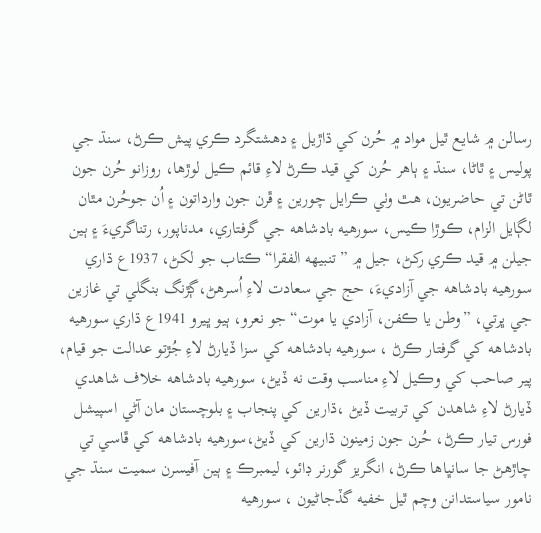رسالن ۾ شايع ٿيل مواد ۾ حُرن کي ڌاڙيل ۽ دهشتگرد ڪري پيش ڪرڻ، سنڌ جي پوليس ۽ ٿاڻا، سنڌ ۽ ٻاهر حُرن کي قيد ڪرڻ لاءِ قائم ڪيل لوڙها، روزانو حُرن جون ٿاڻن تي حاضريون، هٿ وٺي ڪرايل چورين ۽ ڦرن جون وارداتون ۽ اُن جوحُرن مٿان لڳايل الزام، ڪوڙا ڪيس، سورهيه بادشاهه جي گرفتاري، مدناپور، رتناگريءَ ۽ ٻين جيلن ۾ قيد ڪري رکڻ، جيل ۾ ”تنبيهه الفقرا“ ڪتاب جو لکڻ، 1937ع ڌاري سورهيه بادشاهه جي آزاديءَ، حج جي سعادت لاءِ اُسرهڻ،ڳڙنگ بنگلي تي غازين جي ڀرتي، ”وطن يا ڪفن، آزادي يا موت“ جو نعرو، ٻيو ڀيرو 1941ع ڌاري سورهيه بادشاهه کي گرفتار ڪرڻ ، سورهيه بادشاهه کي سزا ڏيارڻ لاءِ جُڙتو عدالت جو قيام، پير صاحب کي وڪيل لاءِ مناسب وقت نه ڏيڻ، سورهيه بادشاهه خلاف شاهدي ڏيارڻ لاءِ شاهدن کي تربيت ڏيڻ ،ڌارين کي پنجاب ۽ بلوچستان مان آڻي اسپيشل فورس تيار ڪرڻ، حُرن جون زمينون ڌارين کي ڏيڻ،سورهيه بادشاهه کي ڦاسي تي چاڙهڻ جا سانڀاها ڪرڻ، انگريز گورنر ڊائو، ليمبرڪ ۽ ٻين آفيسرن سميت سنڌ جي نامور سياستدانن وچم ٿيل خفيه گڏجاڻيون ، سورهيه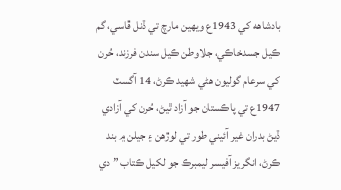بادشاهه کي 1943ع ويهين مارچ تي ڏنل ڦاسي، گم ڪيل جسدخاڪي، جلاوطن ڪيل سندن فرزند، حُرن کي سرعام گوليون هڻي شهيد ڪرڻ، 14 آگسٽ 1947ع تي پاڪستان جو آزاد ٿيڻ، حُرن کي آزادي ڏيڻ بدران غير آئيني طور تي لوڙهن ۽ جيلن ۾ بند ڪرڻ، انگريز آفيسر ليمبرڪ جو لکيل ڪتاب ” دي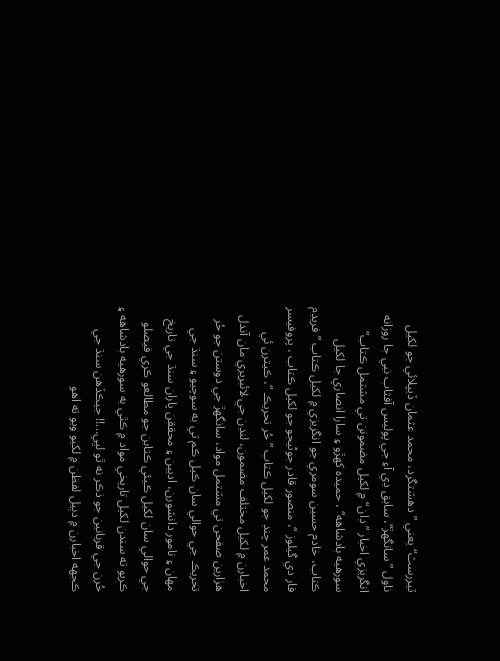ٽيررسٽ“ يعني ” دهشتگرد، محمد عثمان ڏيپلائي جو لکيل ناول ” سانگهڙ“، سابق ڊي آءِ جي پوليس آفتاب نبي جا روزانه انگريزي اخبار ”ڊان“ ۾ لکيل مضمونن تي مشتمل ڪتاب” سورهيه بادشاهه“ ، حميده کهڙو ۽ سارا انصاري جا لکيل ڪتاب، خادم حسين سومري جو انگريزي ۾ لکيل ڪتاب ” فريڊم فار دي گيلوز “، منصور قادر جوڻيجو جو لکيل ڪتاب ، پروفيسر محمد عمر چنڊ جو لکيل ڪتاب ” حُر تحريڪ “، ڪيترن ئي اخبارن ۾ لکيل مختلف مضمون، لنڊن جي لائبريري مان آندل هزارين صفحن تي مشتمل مواد، سانگهڙ جي دوستن جو حُر تحريڪ جي حوالي سان ڪيل ڪم تي به سوچيو ۽ سنڌ جي مهان ۽ نامور دانشورن، اديبن ۽ محققن پاران سنڌ جي تاريخ جي حوالي سان لکيل ڪيئي ڪتابن جو مطالعو ڪري فيصلو ڪريو ته سندن لکيل تاريخي مواد ۾ ڪٿي به سورهيه بادشاهه ۽ حُرن جي قربانين جو ذڪر نه ٿو لڀي...!! جيڪڏهن سنڌ جي ڪجهه اخبارن ۾ دٻيل لفظن ۾ لکيو ويو ته اهو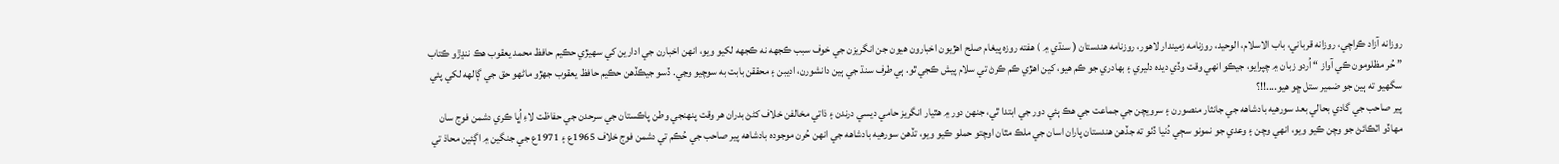روزانه آزاد ڪراچي، روزانه قرباني، باب الاسلام، الوحيد، روزنامه زميندار لاهور، روزنامه هندستان ( سنڌي ۾ ) هفته روزه پيغام صلح اهڙيون اخبارون هيون جن انگريزن جي خوف سبب ڪجهه نه ڪجهه لکيو ويو، انهن اخبارن جي ادارين کي سهيڙي حڪيم حافظ محمد يعقوب هڪ ننڍڙو ڪتاب ” حُر مظلومون ڪي آواز “ اُردو زبان ۾ چپرايو، جيڪو انهي وقت وڏي ديده دليري ۽ بهادري جو ڪم هيو، کين اهڙي ڪم ڪرڻ تي سلام پيش ڪجي ٿو. ٻي طرف سنڌ جي ٻين دانشورن، اديبن ۽ محققن بابت به سوچيو وڃي. ڏسو جيڪڏهن حڪيم حافظ يعقوب جهڙو ماڻهو حق جي ڳالهه لکي پئي سگهيو ته ٻين جو ضمير ستل ڇو هيو....!!؟
پير صاحب جي گادي بحالي بعد سورهيه بادشاهه جي جانثار منصورن ۽ سرويچن جي جماعت جي هڪ ٻئي دور جي ابتدا ٿي، جنهن دور ۾ هٿيار انگريز حامي ديسي درندن ۽ ذاتي مخالفن خلاف کڻڻ بدران هر وقت پنهنجي وطن پاڪستان جي سرحدن جي حفاظت لاءِ اُڀا ڪري دشمن فوج سان مهاڏو اٽڪائڻ جو وچن ڪيو ويو، انهي وچن ۽ وعدي جو نمونو سڄي دُنيا ڏٺو ته جڏهن هندستان پاران اسان جي ملڪ مٿان اوچتو حملو ڪيو ويو، تڏهن سورهيه بادشاهه جي انهن حُرن موجوده بادشاهه پير صاحب جي حُڪم تي دشمن فوج خلاف 1965ع ۽ 1971ع جي جنگين ۾ اڳئين محاذ تي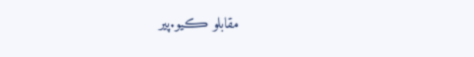مقابلو ڪيو.پير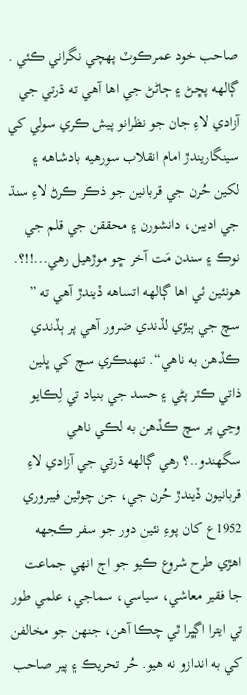صاحب خود عمرڪوٽ پهچي نگراني ڪئي . ڳالهه پڇڻ ۽ ڄاڻڻ جي اها آهي ته ڌرتي جي آزادي لاءِ جان جو نظرانو پيش ڪري سولي کي سينگاريندڙ امام انقلاب سورهيه بادشاهه ۽ لکين حُرن جي قربانين جو ذڪر ڪرڻ لاءِ سنڌ جي اديبن، دانشورن ۽ محققن جي قلم جي نوڪ ۽ سندن مَت آخر ڇو موڙهيل رهي...!!؟. هونئين ئي اها ڳالهه اتساهه ڏيندڙ آهي ته ” سچ جي ٻيڙي لڏندي ضرور آهي پر ٻڏندي ڪڏهن به ناهي“. تنهنڪري سچ کي ڀلين ذاتي ڪٽر پڻي ۽ حسد جي بنياد تي لِڪايو وڃي پر سچ ڪڏهن به لڪي ناهي سگهندو..؟ رهي ڳالهه ڌرتي جي آزادي لاءِ قربانيون ڏيندڙ حُرن جي، جن چوٿين فيبروري 1952ع کان پوءِ نئين دور جو سفر ڪجهه اهڙي طرح شروع ڪيو جو اڄ انهي جماعت جا فقير معاشي، سياسي، سماجي، علمي طور تي ايترا اڳڀرا ٿي چڪا آهن، جنهن جو مخالفن کي به اندازو نه هيو. حُر تحريڪ ۽ پير صاحب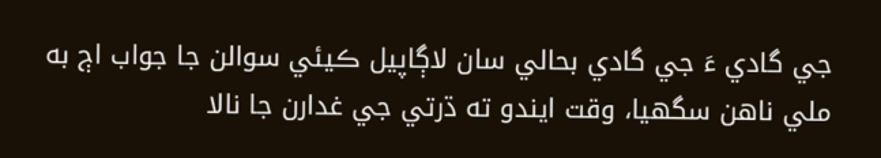جي گادي ءَ جي گادي بحالي سان لاڳاپيل ڪيئي سوالن جا جواب اڄ به ملي ناهن سگهيا، وقت ايندو ته ڌرتي جي غدارن جا نالا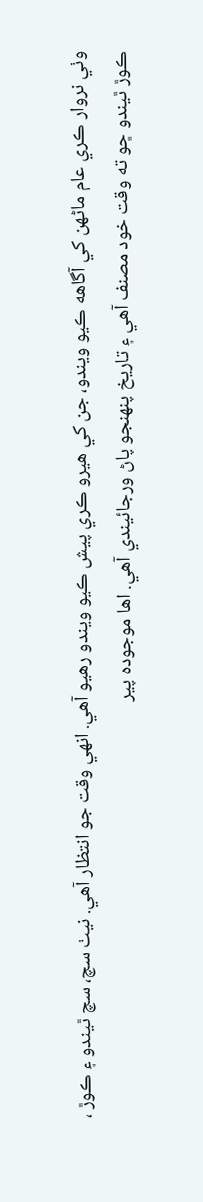وٺي نروار ڪري عام ماڻهن کي آگاهه ڪيو ويندو، جن کي هيرو ڪري پيش ڪيو ويندو رهيو آهي. انهي وقت جو انتظار آهي. نيٺ سچ، سچ ٿيندو ۽ ڪوڙ ، ڪوڙ ٿيندو ڇو ته وقت خود مصنف آهي ۽ تاريخ پنهنجو پاڻ ورجائيندي آهي. اها موجوده پير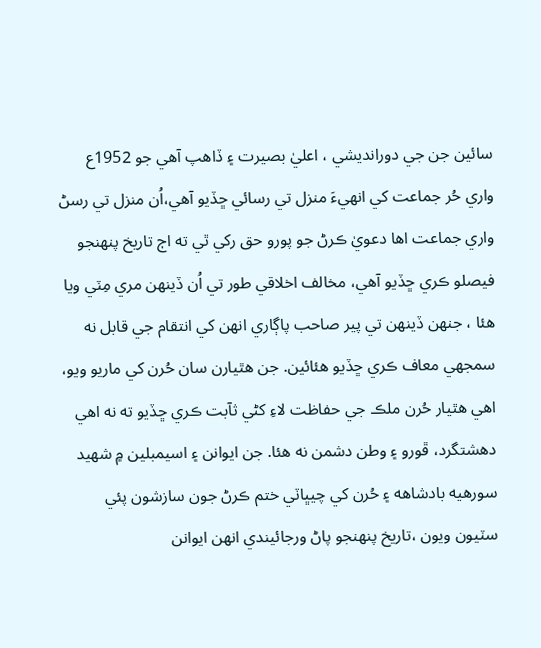سائين جن جي دورانديشي ، اعليٰ بصيرت ۽ ڏاهپ آهي جو 1952ع واري حُر جماعت کي انهيءَ منزل تي رسائي ڇڏيو آهي،اُن منزل تي رسڻ واري جماعت اها دعويٰ ڪرڻ جو پورو حق رکي ٿي ته اڄ تاريخ پنهنجو فيصلو ڪري ڇڏيو آهي، مخالف اخلاقي طور تي اُن ڏينهن مري مِٽي ويا هئا ، جنهن ڏينهن تي پير صاحب پاڳاري انهن کي انتقام جي قابل نه سمجهي معاف ڪري ڇڏيو هئائين. جن هٿيارن سان حُرن کي ماريو ويو، اهي هٿيار حُرن ملڪ جي حفاظت لاءِ کڻي ثآبت ڪري ڇڏيو ته نه اهي دهشتگرد، ڦورو ۽ وطن دشمن نه هئا. جن ايوانن ۽ اسيمبلين ۾ شهيد سورهيه بادشاهه ۽ حُرن کي چيڀاٽي ختم ڪرڻ جون سازشون پئي سٽيون ويون ،تاريخ پنهنجو پاڻ ورجائيندي انهن ايوانن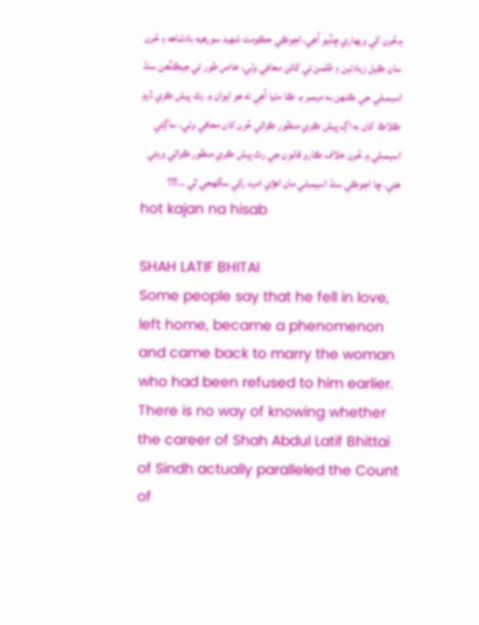۾حُرن کي ويهاري ڇڏيو آهي، اڄوڪي حڪومت شهيد سورهيه بادشاهه ۽ حُرن سان ڪيل زيادتين ۽ ظلمن تي کائن معافي وٺي، خاص طور تي جيڪڏهن سنڌ اسيمبلي جي ڪنهن به ميمبر ۾ ڪا مڻيا آهي ته هو ايوان ۾ رٿ پيش ڪري ڏيڍ ڪلاڪ کان به اڳ پيش ڪري منظور ڪرائي حُرن کان معافي وٺي، ساڳئي اسيمبلي ۾ حُرن خلاف ڪارو قانون جي رٿ پيش ڪري منظور ڪرائي ويئي هئي. ڇا اڄوڪي سنڌ اسيمبلي مان اهڙي اميد رکي سگهجي ٿي ...!!؟
hot kajan na hisab

SHAH LATIF BHITAI
Some people say that he fell in love, left home, became a phenomenon and came back to marry the woman who had been refused to him earlier. There is no way of knowing whether the career of Shah Abdul Latif Bhittai of Sindh actually paralleled the Count of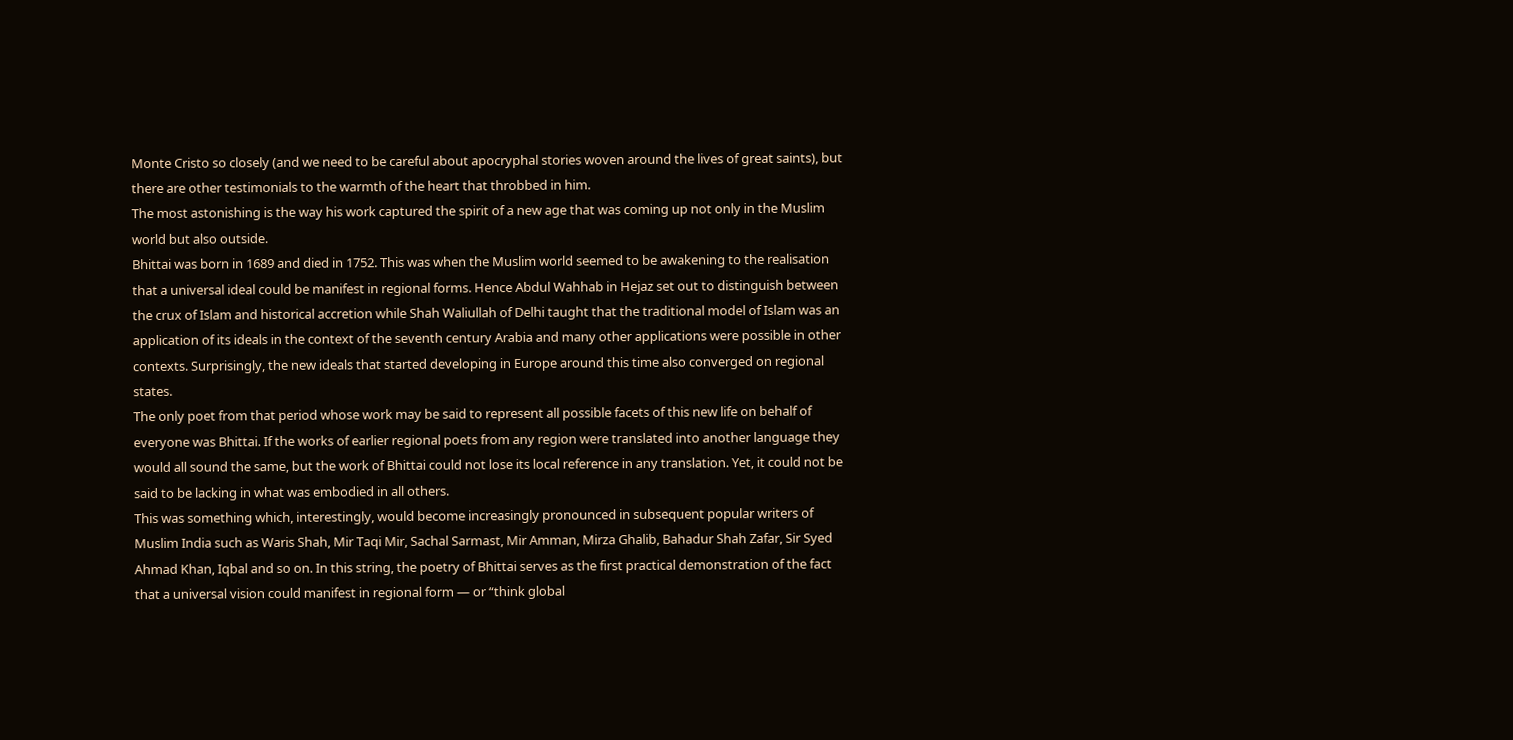Monte Cristo so closely (and we need to be careful about apocryphal stories woven around the lives of great saints), but there are other testimonials to the warmth of the heart that throbbed in him.
The most astonishing is the way his work captured the spirit of a new age that was coming up not only in the Muslim world but also outside.
Bhittai was born in 1689 and died in 1752. This was when the Muslim world seemed to be awakening to the realisation that a universal ideal could be manifest in regional forms. Hence Abdul Wahhab in Hejaz set out to distinguish between the crux of Islam and historical accretion while Shah Waliullah of Delhi taught that the traditional model of Islam was an application of its ideals in the context of the seventh century Arabia and many other applications were possible in other contexts. Surprisingly, the new ideals that started developing in Europe around this time also converged on regional states.
The only poet from that period whose work may be said to represent all possible facets of this new life on behalf of everyone was Bhittai. If the works of earlier regional poets from any region were translated into another language they would all sound the same, but the work of Bhittai could not lose its local reference in any translation. Yet, it could not be said to be lacking in what was embodied in all others.
This was something which, interestingly, would become increasingly pronounced in subsequent popular writers of Muslim India such as Waris Shah, Mir Taqi Mir, Sachal Sarmast, Mir Amman, Mirza Ghalib, Bahadur Shah Zafar, Sir Syed Ahmad Khan, Iqbal and so on. In this string, the poetry of Bhittai serves as the first practical demonstration of the fact that a universal vision could manifest in regional form — or “think global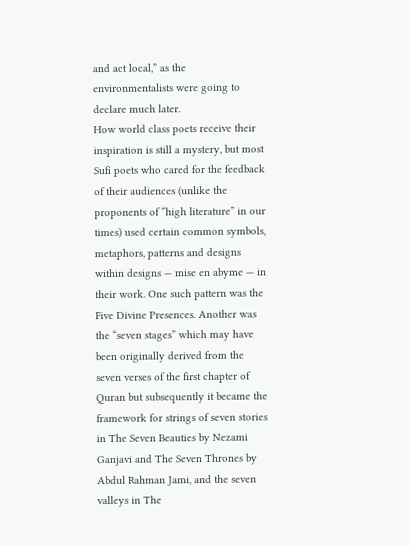and act local,” as the environmentalists were going to declare much later.
How world class poets receive their inspiration is still a mystery, but most Sufi poets who cared for the feedback of their audiences (unlike the proponents of “high literature” in our times) used certain common symbols, metaphors, patterns and designs within designs — mise en abyme — in their work. One such pattern was the Five Divine Presences. Another was the “seven stages” which may have been originally derived from the seven verses of the first chapter of Quran but subsequently it became the framework for strings of seven stories in The Seven Beauties by Nezami Ganjavi and The Seven Thrones by Abdul Rahman Jami, and the seven valleys in The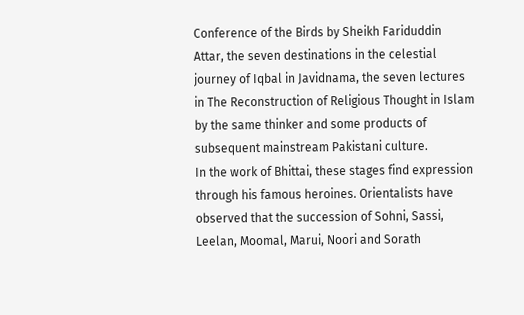Conference of the Birds by Sheikh Fariduddin Attar, the seven destinations in the celestial journey of Iqbal in Javidnama, the seven lectures in The Reconstruction of Religious Thought in Islam by the same thinker and some products of subsequent mainstream Pakistani culture.
In the work of Bhittai, these stages find expression through his famous heroines. Orientalists have observed that the succession of Sohni, Sassi, Leelan, Moomal, Marui, Noori and Sorath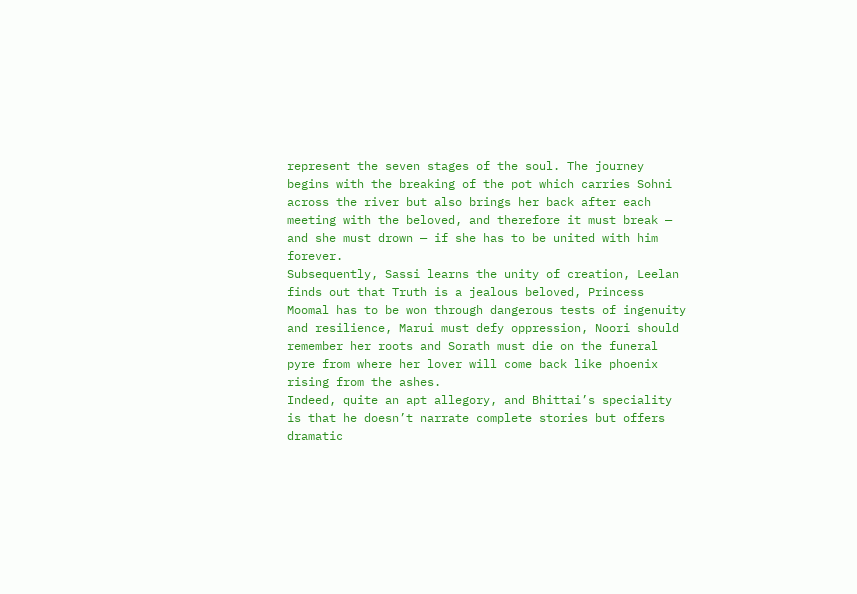represent the seven stages of the soul. The journey begins with the breaking of the pot which carries Sohni across the river but also brings her back after each meeting with the beloved, and therefore it must break — and she must drown — if she has to be united with him forever.
Subsequently, Sassi learns the unity of creation, Leelan finds out that Truth is a jealous beloved, Princess Moomal has to be won through dangerous tests of ingenuity and resilience, Marui must defy oppression, Noori should remember her roots and Sorath must die on the funeral pyre from where her lover will come back like phoenix rising from the ashes.
Indeed, quite an apt allegory, and Bhittai’s speciality is that he doesn’t narrate complete stories but offers dramatic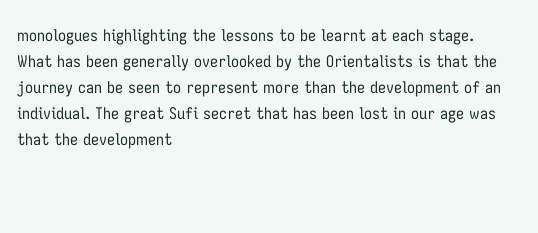monologues highlighting the lessons to be learnt at each stage.
What has been generally overlooked by the Orientalists is that the journey can be seen to represent more than the development of an individual. The great Sufi secret that has been lost in our age was that the development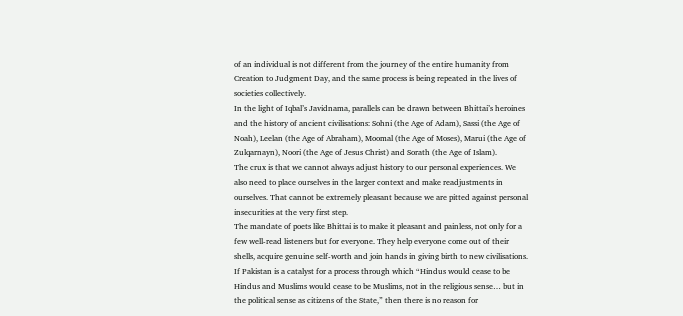of an individual is not different from the journey of the entire humanity from Creation to Judgment Day, and the same process is being repeated in the lives of societies collectively.
In the light of Iqbal’s Javidnama, parallels can be drawn between Bhittai’s heroines and the history of ancient civilisations: Sohni (the Age of Adam), Sassi (the Age of Noah), Leelan (the Age of Abraham), Moomal (the Age of Moses), Marui (the Age of Zulqarnayn), Noori (the Age of Jesus Christ) and Sorath (the Age of Islam).
The crux is that we cannot always adjust history to our personal experiences. We also need to place ourselves in the larger context and make readjustments in ourselves. That cannot be extremely pleasant because we are pitted against personal insecurities at the very first step.
The mandate of poets like Bhittai is to make it pleasant and painless, not only for a few well-read listeners but for everyone. They help everyone come out of their shells, acquire genuine self-worth and join hands in giving birth to new civilisations.
If Pakistan is a catalyst for a process through which “Hindus would cease to be Hindus and Muslims would cease to be Muslims, not in the religious sense… but in the political sense as citizens of the State,” then there is no reason for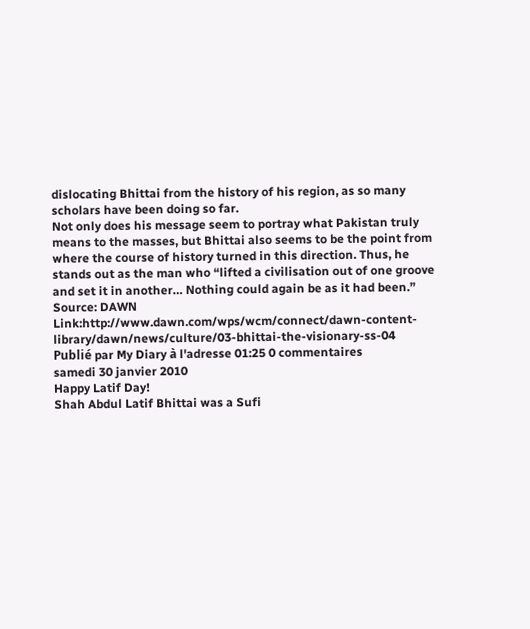dislocating Bhittai from the history of his region, as so many scholars have been doing so far.
Not only does his message seem to portray what Pakistan truly means to the masses, but Bhittai also seems to be the point from where the course of history turned in this direction. Thus, he stands out as the man who “lifted a civilisation out of one groove and set it in another… Nothing could again be as it had been.”
Source: DAWN
Link:http://www.dawn.com/wps/wcm/connect/dawn-content-library/dawn/news/culture/03-bhittai-the-visionary-ss-04
Publié par My Diary à l'adresse 01:25 0 commentaires
samedi 30 janvier 2010
Happy Latif Day!
Shah Abdul Latif Bhittai was a Sufi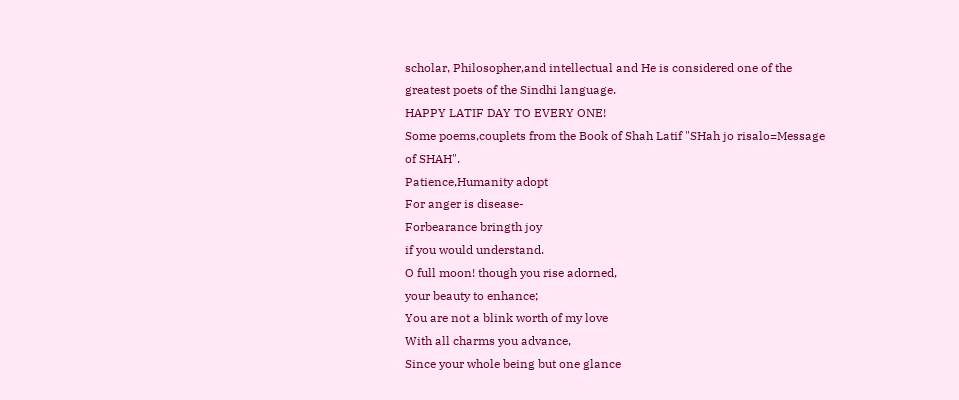scholar, Philosopher,and intellectual and He is considered one of the greatest poets of the Sindhi language.
HAPPY LATIF DAY TO EVERY ONE!
Some poems,couplets from the Book of Shah Latif "SHah jo risalo=Message of SHAH".
Patience,Humanity adopt
For anger is disease-
Forbearance bringth joy
if you would understand.
O full moon! though you rise adorned,
your beauty to enhance;
You are not a blink worth of my love
With all charms you advance,
Since your whole being but one glance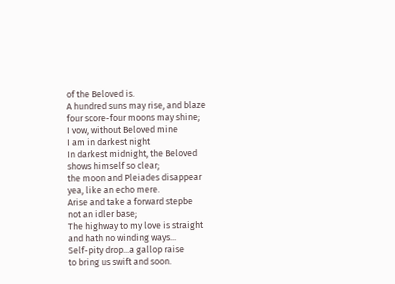of the Beloved is.
A hundred suns may rise, and blaze
four score-four moons may shine;
I vow, without Beloved mine
I am in darkest night
In darkest midnight, the Beloved
shows himself so clear;
the moon and Pleiades disappear
yea, like an echo mere.
Arise and take a forward stepbe
not an idler base;
The highway to my love is straight
and hath no winding ways...
Self-pity drop...a gallop raise
to bring us swift and soon.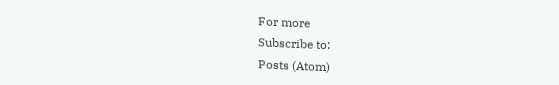For more
Subscribe to:
Posts (Atom)